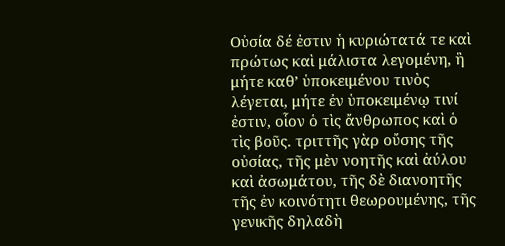Οὐσία δέ ἐστιν ἡ κυριώτατά τε καὶ πρώτως καὶ μάλιστα λεγομένη, ἣ μήτε καθ’ ὑποκειμένου τινὸς λέγεται, μήτε ἐν ὑποκειμένῳ τινί ἐστιν, οἷον ὁ τὶς ἄνθρωπος καὶ ὁ τὶς βοῦς. τριττῆς γὰρ οὔσης τῆς οὐσίας, τῆς μὲν νοητῆς καὶ ἀύλου καὶ ἀσωμάτου, τῆς δὲ διανοητῆς τῆς ἐν κοινότητι θεωρουμένης, τῆς γενικῆς δηλαδὴ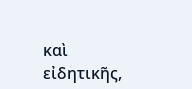καὶ εἰδητικῆς,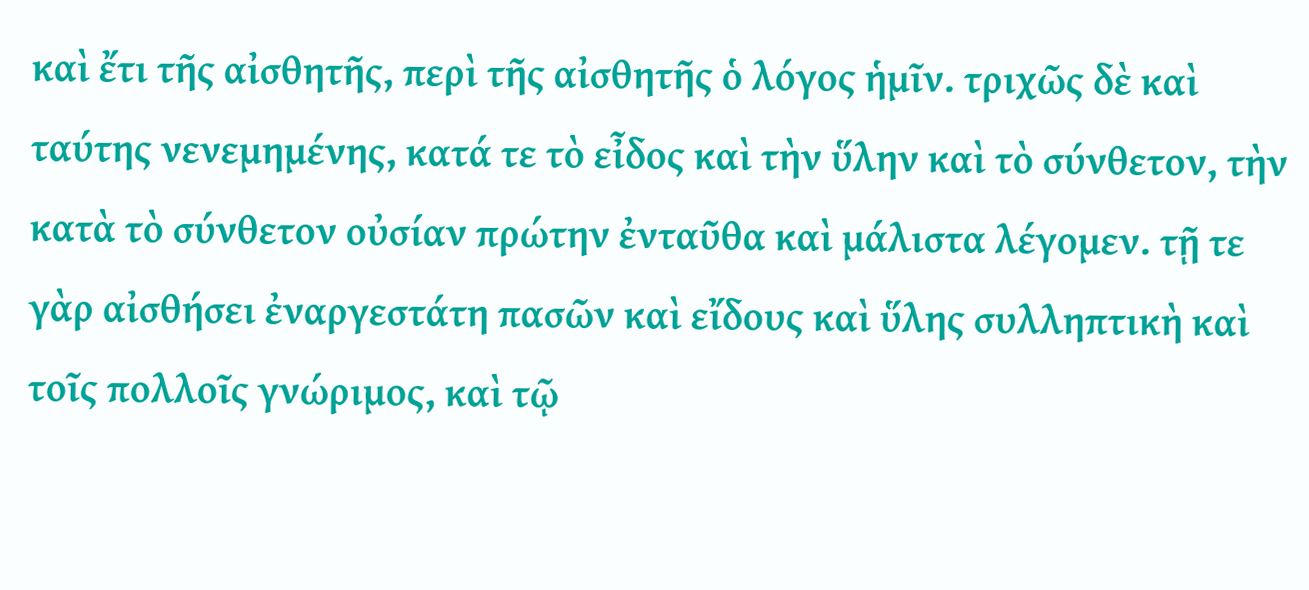καὶ ἔτι τῆς αἰσθητῆς, περὶ τῆς αἰσθητῆς ὁ λόγος ἡμῖν. τριχῶς δὲ καὶ ταύτης νενεμημένης, κατά τε τὸ εἶδος καὶ τὴν ὕλην καὶ τὸ σύνθετον, τὴν κατὰ τὸ σύνθετον οὐσίαν πρώτην ἐνταῦθα καὶ μάλιστα λέγομεν. τῇ τε γὰρ αἰσθήσει ἐναργεστάτη πασῶν καὶ εἴδους καὶ ὕλης συλληπτικὴ καὶ τοῖς πολλοῖς γνώριμος, καὶ τῷ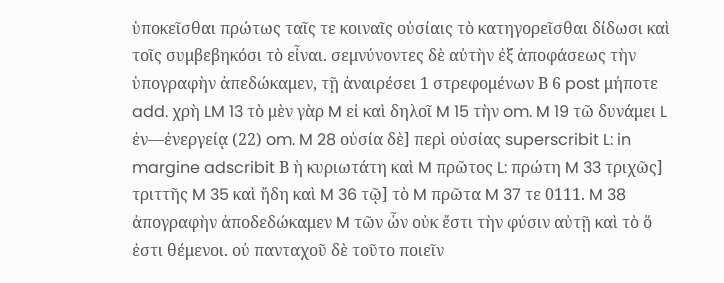ὑποκεῖσθαι πρώτως ταῖς τε κοιναῖς οὐσίαις τὸ κατηγορεῖσθαι δίδωσι καὶ τοῖς συμβεβηκόσι τὸ εἶναι. σεμνύνοντες δὲ αὐτὴν ἐξ ἀποφάσεως τὴν ὑπογραφὴν ἀπεδώκαμεν, τῇ ἀναιρέσει 1 στρεφομένων Β 6 post μήποτε add. χρὴ LM 13 τὸ μὲν γὰρ M εἰ καὶ δηλοῖ M 15 τὴν om. M 19 τῶ δυνάμει L ἐν—ἐνεργείᾳ (22) om. M 28 οὐσία δὲ] περὶ οὐσίας superscribit L: in margine adscribit Β ἡ κυριωτάτη καὶ M πρῶτος L: πρώτη M 33 τριχῶς] τριττῆς M 35 καὶ ἤδη καὶ M 36 τῷ] τὸ M πρῶτα M 37 τε 0111. M 38 ἀπογραφὴν ἀποδεδώκαμεν M τῶν ὧν οὐκ ἔστι τὴν φύσιν αὐτῇ καὶ τὸ ὅ ἐστι θέμενοι. οὐ πανταχοῦ δὲ τοῦτο ποιεῖν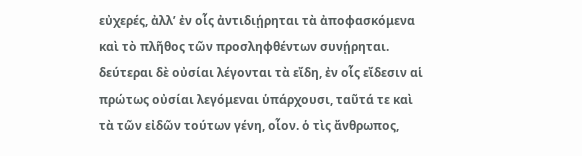εὐχερές, ἀλλ’ ἐν οἷς ἀντιδιῄρηται τὰ ἀποφασκόμενα καὶ τὸ πλῆθος τῶν προσληφθέντων συνῄρηται. δεύτεραι δὲ οὐσίαι λέγονται τὰ εἴδη, ἐν οἷς εἴδεσιν αἱ πρώτως οὐσίαι λεγόμεναι ὑπάρχουσι, ταῦτά τε καὶ τὰ τῶν εἰδῶν τούτων γένη, οἷον. ὁ τὶς ἄνθρωπος,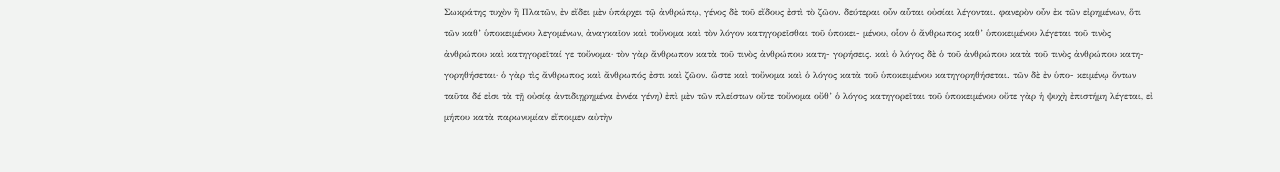Σωκράτης τυχὸν ἢ Πλατῶν, ἐν εἴδει μὲν ὑπάρχει τῷ ἀνθρώπῳ, γένος δὲ τοῦ εἴδους ἐστὶ τὸ ζῶον. δεύτεραι οὖν αὗται οὐσίαι λέγονται. φανερὸν οὖν ἐκ τῶν εἰρημένων, ὅτι τῶν καθ’ ὑποκειμένου λεγομένων, ἀναγκαῖον καὶ τοὔνομα καὶ τὸν λόγον κατηγορεῖσθαι τοῦ ὑποκει- μένου, οἷον ὁ ἄνθρωπος καθ’ ὑποκειμένου λέγεται τοῦ τινὸς ἀνθρώπου καὶ κατηγορεῖταί γε τοὔνομα· τὸν γὰρ ἄνθρωπον κατὰ τοῦ τινὸς ἀνθρώπου κατη- γορήσεις. καὶ ὁ λόγος δὲ ὁ τοῦ ἀνθρώπου κατὰ τοῦ τινὸς ἀνθρώπου κατη- γορηθήσεται· ὁ γὰρ τὶς ἄνθρωπος καὶ ἄνθρωπός ἐστι καὶ ζῶον. ὥστε καὶ τοὔνομα καὶ ὁ λόγος κατὰ τοῦ ὑποκειμένου κατηγορηθήσεται. τῶν δὲ ἐν ὑπο- κειμένῳ ὄντων ταῦτα δέ εἰσι τὰ τῇ οὐσίᾳ ἀντιδιῃρημένα ἐννέα γένη) ἐπὶ μὲν τῶν πλείστων οὔτε τοὔνομα οὔθ’ ὁ λόγος κατηγορεῖται τοῦ ὑποκειμένου οὔτε γὰρ ἡ ψυχὴ ἐπιστήμη λέγεται, εἰ μήπου κατὰ παρωνυμίαν εἴποιμεν αὐτὴν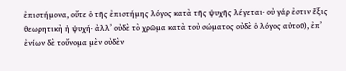ἐπιστήμονα, οὔτε ὁ τῆς ἐπιστήμης λόγος κατὰ τῆς ψυχῆς λέγεται· οὐ γάρ ἐστιν ἕξις θεωρητικὴ ἡ ψυχή· ἀλλ’ οὐδὲ τὸ χρῶμα κατὰ τοὐ σώματος οὐδὲ ὁ λόγος αὑτοῦ), ἐπ’ ἐνίων δὲ τοὔνομα μὲν οὐδὲν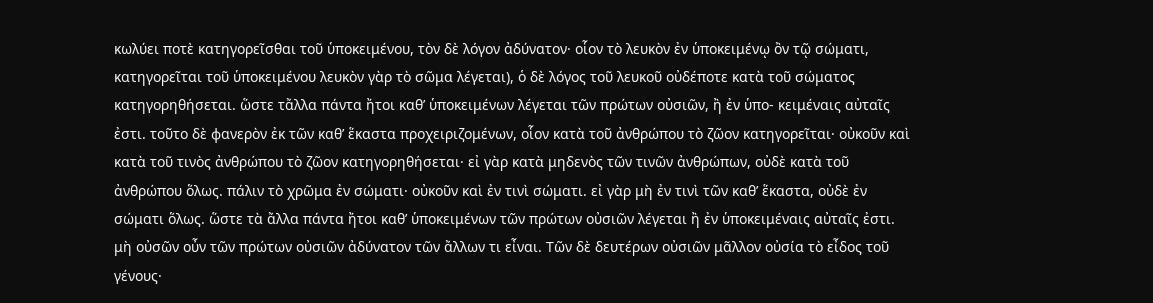κωλύει ποτὲ κατηγορεῖσθαι τοῦ ὑποκειμένου, τὸν δὲ λόγον ἀδύνατον· οἷον τὸ λευκὸν ἐν ὑποκειμένῳ ὂν τῷ σώματι, κατηγορεῖται τοῦ ὑποκειμένου λευκὸν γὰρ τὸ σῶμα λέγεται), ὁ δὲ λόγος τοῦ λευκοῦ οὐδέποτε κατὰ τοῦ σώματος κατηγορηθήσεται. ὥστε τἄλλα πάντα ἤτοι καθ’ ὑποκειμένων λέγεται τῶν πρώτων οὐσιῶν, ἢ ἐν ὑπο- κειμέναις αὐταῖς ἐστι. τοῦτο δὲ φανερὸν ἐκ τῶν καθ’ ἕκαστα προχειριζομένων, οἷον κατὰ τοῦ ἀνθρώπου τὸ ζῶον κατηγορεῖται· οὐκοῦν καὶ κατὰ τοῦ τινὸς ἀνθρώπου τὸ ζῶον κατηγορηθήσεται· εἰ γὰρ κατὰ μηδενὸς τῶν τινῶν ἀνθρώπων, οὐδὲ κατὰ τοῦ ἀνθρώπου ὅλως. πάλιν τὸ χρῶμα ἐν σώματι· οὐκοῦν καὶ ἐν τινὶ σώματι. εἰ γὰρ μὴ ἐν τινὶ τῶν καθ’ ἕκαστα, οὐδὲ ἐν σώματι ὅλως. ὥστε τὰ ἄλλα πάντα ἤτοι καθ’ ὑποκειμένων τῶν πρώτων οὐσιῶν λέγεται ἢ ἐν ὑποκειμέναις αὐταῖς ἐστι. μὴ οὐσῶν οὖν τῶν πρώτων οὐσιῶν ἀδύνατον τῶν ἄλλων τι εἶναι. Τῶν δὲ δευτέρων οὐσιῶν μᾶλλον οὐσία τὸ εἶδος τοῦ γένους·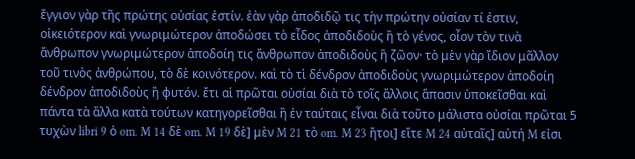ἔγγιον γὰρ τῆς πρώτης οὐσίας ἐστίν. ἐὰν γὰρ ἀποδιδῷ τις τὴν πρώτην οὐσίαν τί ἐστιν, οἰκειότερον καὶ γνωριμώτερον ἀποδώσει τὸ εἶδος ἀποδιδοὺς ἢ τὸ γένος, οἷον τὸν τινὰ ἄνθρωπον γνωριμώτερον ἀποδοίη τις ἄνθρωπον ἀποδιδοὺς ἢ ζῶον· τὸ μὲν γὰρ ἴδιον μᾶλλον τοῦ τινὸς ἀνθρώπου, τὸ δὲ κοινότερον. καὶ τὸ τὶ δένδρον ἀποδιδοὺς γνωριμώτερον ἀποδοίη δένδρον ἀποδιδοὺς ἢ φυτόν. ἔτι αἱ πρῶται οὐσίαι διὰ τὸ τοῖς ἄλλοις ἅπασιν ὑποκεῖσθαι καὶ πάντα τὰ ἄλλα κατὰ τούτων κατηγορεῖσθαι ἢ ἐν ταύταις εἶναι διὰ τοῦτο μάλιστα οὐσίαι πρῶται 5 τυχὼν libri 9 ὁ om. M 14 δὲ om. M 19 δὲ] μὲν M 21 τὸ om. M 23 ἤτοι] εἴτε M 24 αὐταῖς] αὐτή M εἰσι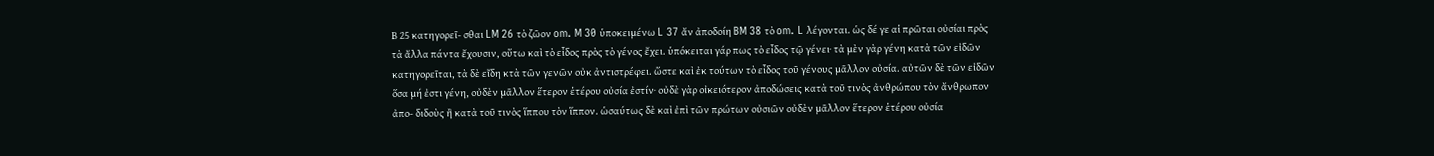Β 25 κατηγορεῖ- σθαι LM 26 τὸ ζῶον om. M 30 ὑποκειμένω L 37 ἄν ἀποδοίη BM 38 τὸ om. L λέγονται. ὡς δέ γε αἱ πρῶται οὐσίαι πρὸς τὰ ἄλλα πάντα ἔχουσιν, οὕτω καὶ τὸ εἶδος πρὸς τὸ γένος ἔχει. ὑπόκειται γάρ πως τὸ εἶδος τῷ γένει· τὰ μὲν γὰρ γένη κατὰ τῶν εἰδῶν κατηγορεῖται, τὰ δὲ εἴδη κτὰ τῶν γενῶν οὐκ ἀντιστρέφει. ὥστε καὶ ἐκ τούτων τὸ εἶδος τοῦ γένους μᾶλλον οὐσία. αὐτῶν δὲ τῶν εἰδῶν ὅσα μή ἐστι γένη, οὐδὲν μᾶλλον ἕτερον ἑτέρου οὐσία ἐστίν· οὐδὲ γὰρ οἰκειότερον ἀποδώσεις κατὰ τοῦ τινὸς ἀνθρώπου τὸν ἄνθρωπον ἀπο- διδοὺς ἢ κατὰ τοῦ τινὸς ἵππου τὸν ἵππον. ὡσαύτως δὲ καὶ ἐπὶ τῶν πρώτων οὐσιῶν οὐδὲν μᾶλλον ἕτερον ἑτέρου οὐσία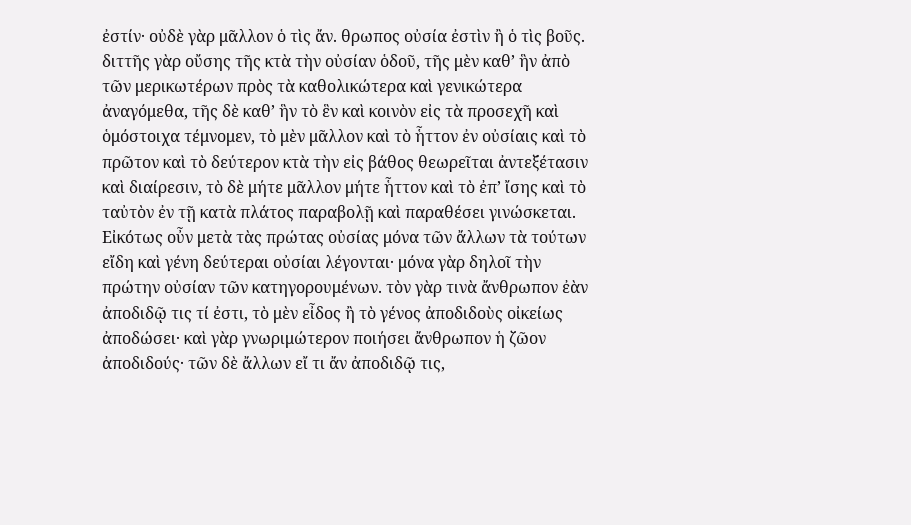ἐστίν· οὐδὲ γὰρ μᾶλλον ὁ τὶς ἄν. θρωπος οὐσία ἐστὶν ἢ ὁ τὶς βοῦς. διττῆς γὰρ οὔσης τῆς κτὰ τὴν οὐσίαν ὁδοῦ, τῆς μὲν καθ’ ἣν ἀπὸ τῶν μερικωτέρων πρὸς τὰ καθολικώτερα καὶ γενικώτερα ἀναγόμεθα, τῆς δὲ καθ’ ἣν τὸ ἓν καὶ κοινὸν εἰς τὰ προσεχῆ καὶ ὁμόστοιχα τέμνομεν, τὸ μὲν μᾶλλον καὶ τὸ ἧττον ἐν οὐσίαις καὶ τὸ πρῶτον καὶ τὸ δεύτερον κτὰ τὴν εἰς βάθος θεωρεῖται ἀντεξέτασιν καὶ διαίρεσιν, τὸ δὲ μήτε μᾶλλον μήτε ἧττον καὶ τὸ ἐπ’ ἴσης καὶ τὸ ταὐτὸν ἐν τῇ κατὰ πλάτος παραβολῇ καὶ παραθέσει γινώσκεται. Εἰκότως οὖν μετὰ τὰς πρώτας οὐσίας μόνα τῶν ἄλλων τὰ τούτων εἴδη καὶ γένη δεύτεραι οὐσίαι λέγονται· μόνα γὰρ δηλοῖ τὴν πρώτην οὐσίαν τῶν κατηγορουμένων. τὸν γὰρ τινὰ ἄνθρωπον ἐὰν ἀποδιδῷ τις τί ἐστι, τὸ μὲν εἶδος ἢ τὸ γένος ἀποδιδοὺς οἰκείως ἀποδώσει· καὶ γὰρ γνωριμώτερον ποιήσει ἄνθρωπον ἡ ζῶον ἀποδιδούς· τῶν δὲ ἄλλων εἴ τι ἄν ἀποδιδῷ τις,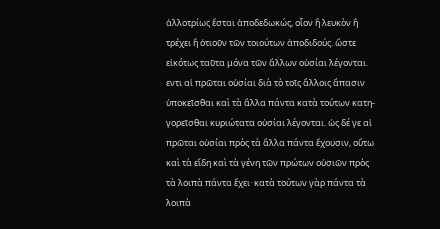ἀλλοτρίως ἔσται ἀποδεδωκώς, οἷον ἢ λευκὸν ἢ τρέχει ἢ ὁτιοῦν τῶν τοιούτων ἀποδιδούς. ὥστε εἰκότως ταῦτα μόνα τῶν ἄλλων οὐσίαι λέγονται. εντι αἱ πρῶται οὐσίαι διὰ τὸ τοῖς ἄλλοις ἅπασιν ὑποκεῖσθαι καὶ τὰ ἄλλα πάντα κατὰ τούτων κατη- γορεῖσθαι κυριώτατα οὐσίαι λέγονται. ὡς δέ γε αἱ πρῶται οὐσίαι πρὸς τὰ ἄλλα πάντα ἔχουσιν, οὕτω καὶ τὰ εἴδη καὶ τὰ γένη τῶν πρώτων οὐσιῶν πρὸς τὰ λοιπὰ πάντα ἔχει· κατὰ τούτων γὰρ πάντα τὰ λοιπὰ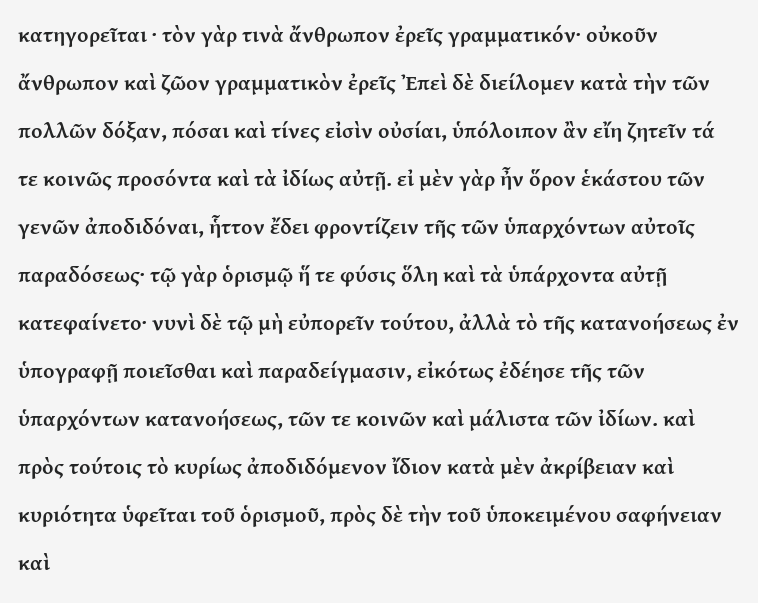κατηγορεῖται · τὸν γὰρ τινὰ ἄνθρωπον ἐρεῖς γραμματικόν· οὐκοῦν ἄνθρωπον καὶ ζῶον γραμματικὸν ἐρεῖς Ἐπεὶ δὲ διείλομεν κατὰ τὴν τῶν πολλῶν δόξαν, πόσαι καὶ τίνες εἰσὶν οὐσίαι, ὑπόλοιπον ἂν εἴη ζητεῖν τά τε κοινῶς προσόντα καὶ τὰ ἰδίως αὐτῇ. εἰ μὲν γὰρ ἦν ὅρον ἑκάστου τῶν γενῶν ἀποδιδόναι, ἧττον ἔδει φροντίζειν τῆς τῶν ὑπαρχόντων αὐτοῖς παραδόσεως· τῷ γὰρ ὁρισμῷ ἥ τε φύσις ὅλη καὶ τὰ ὑπάρχοντα αὐτῇ κατεφαίνετο· νυνὶ δὲ τῷ μὴ εὐπορεῖν τούτου, ἀλλὰ τὸ τῆς κατανοήσεως ἐν ὑπογραφῇ ποιεῖσθαι καὶ παραδείγμασιν, εἰκότως ἐδέησε τῆς τῶν ὑπαρχόντων κατανοήσεως, τῶν τε κοινῶν καὶ μάλιστα τῶν ἰδίων. καὶ πρὸς τούτοις τὸ κυρίως ἀποδιδόμενον ἴδιον κατὰ μὲν ἀκρίβειαν καὶ κυριότητα ὑφεῖται τοῦ ὁρισμοῦ, πρὸς δὲ τὴν τοῦ ὑποκειμένου σαφήνειαν καὶ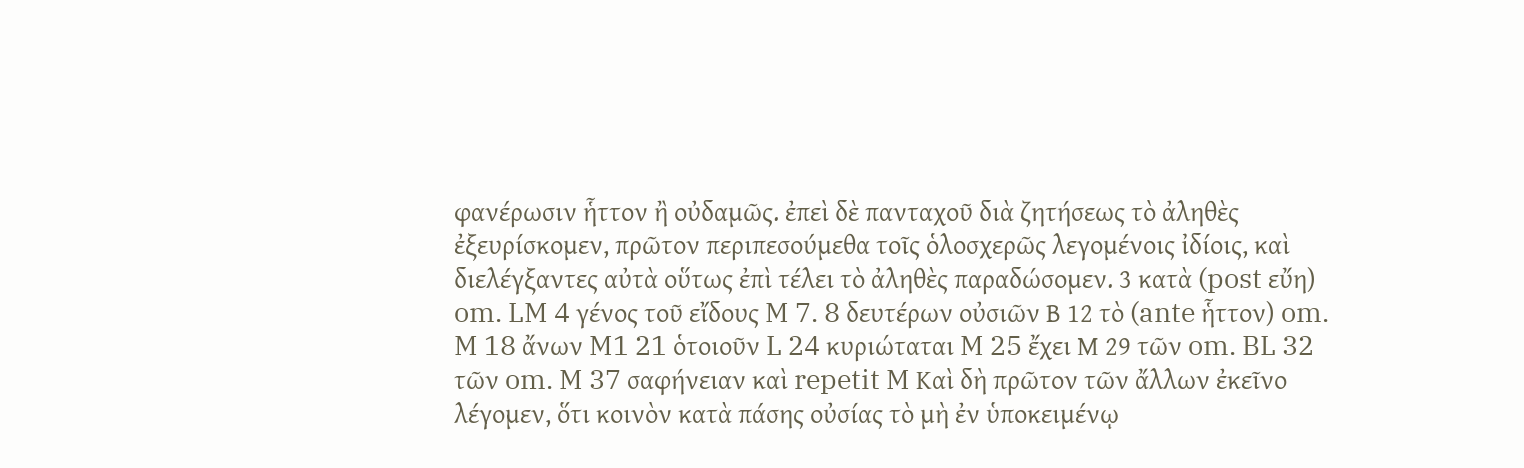φανέρωσιν ἧττον ἢ οὐδαμῶς. ἐπεὶ δὲ πανταχοῦ διὰ ζητήσεως τὸ ἀληθὲς ἐξευρίσκομεν, πρῶτον περιπεσούμεθα τοῖς ὁλοσχερῶς λεγομένοις ἰδίοις, καὶ διελέγξαντες αὐτὰ οὕτως ἐπὶ τέλει τὸ ἀληθὲς παραδώσομεν. 3 κατὰ (post εὔη) om. LM 4 γένος τοῦ εἴδους M 7. 8 δευτέρων οὐσιῶν Β 12 τὸ (ante ἧττον) om. M 18 ἄνων M1 21 ὁτοιοῦν L 24 κυριώταται M 25 ἔχει Μ 29 τῶν om. BL 32 τῶν om. M 37 σαφήνειαν καὶ repetit M Καὶ δὴ πρῶτον τῶν ἄλλων ἐκεῖνο λέγομεν, ὅτι κοινὸν κατὰ πάσης οὐσίας τὸ μὴ ἐν ὑποκειμένῳ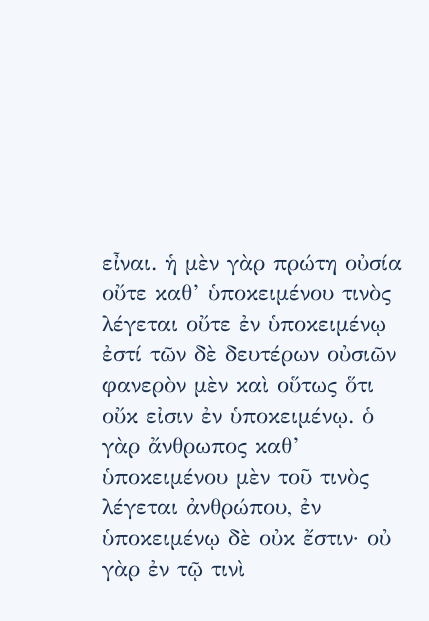εἶναι. ἡ μὲν γὰρ πρώτη οὐσία οὔτε καθ’ ὑποκειμένου τινὸς λέγεται οὔτε ἐν ὑποκειμένῳ ἐστί τῶν δὲ δευτέρων οὐσιῶν φανερὸν μὲν καὶ οὕτως ὅτι οὔκ εἰσιν ἐν ὑποκειμένῳ. ὁ γὰρ ἄνθρωπος καθ’ ὑποκειμένου μὲν τοῦ τινὸς λέγεται ἀνθρώπου, ἐν ὑποκειμένῳ δὲ οὐκ ἔστιν· οὐ γὰρ ἐν τῷ τινὶ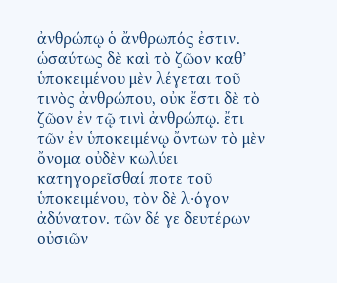ἀνθρώπῳ ὁ ἄνθρωπός ἐστιν. ὡσαύτως δὲ καὶ τὸ ζῶον καθ’ ὑποκειμένου μὲν λέγεται τοῦ τινὸς ἀνθρώπου, οὐκ ἔστι δὲ τὸ ζῶον ἐν τῷ τινὶ ἀνθρώπῳ. ἔτι τῶν ἐν ὑποκειμένῳ ὄντων τὸ μὲν ὄνομα οὐδὲν κωλύει κατηγορεῖσθαί ποτε τοῦ ὑποκειμένου, τὸν δὲ λ·όγον ἀδύνατον. τῶν δέ γε δευτέρων οὐσιῶν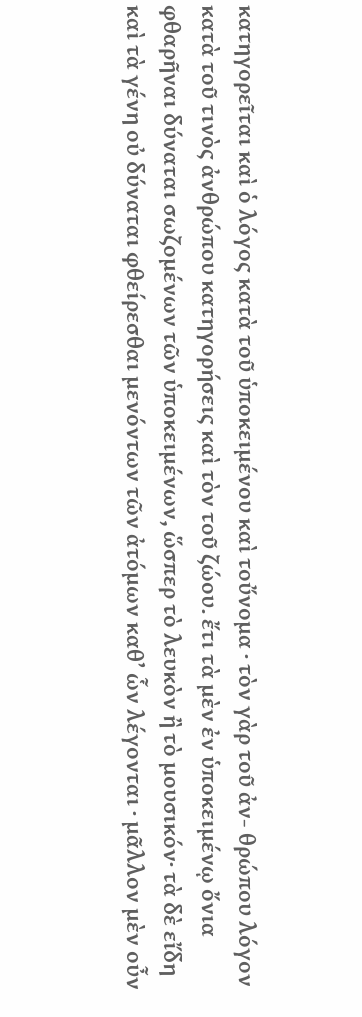κατηγορεῖται καὶ ὁ λόγος κατὰ τοῦ ὑποκειμένου καὶ τοὔνομα · τὸν γὰρ τοῦ ἀν- θρώπου λόγον κατὰ τοῦ τινὸς ἀνθρώπου κατηγορήσεις καὶ τὸν τοῦ ζώου. ἔτι τὰ μὲν ἐν ὑποκειμένῳ ὄνια φθαρῆναι δύναται σωζομένων τῶν ὑποκειμένων, ὥσπερ τὸ λευκὸν ἢ τὸ μουσικόν· τὰ δὲ εἴδη καὶ τὰ γένη οὐ δύναται φθείρεσθαι μενόντων τῶν ἀτόμων καθ’ ὧν λέγονται · μᾶλλον μὲν οὖν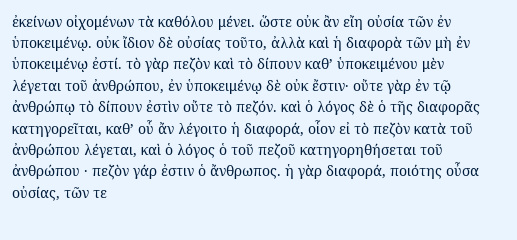ἐκείνων οἰχομένων τὰ καθόλου μένει. ὥστε οὐκ ἂν εἴη οὐσία τῶν ἐν ὑποκειμένῳ. οὐκ ἴδιον δὲ οὐσίας τοῦτο, ἀλλὰ καὶ ἡ διαφορὰ τῶν μὴ ἐν ὑποκειμένῳ ἐστί. τὸ γὰρ πεζὸν καὶ τὸ δίπουν καθ’ ὑποκειμένου μὲν λέγεται τοῦ ἀνθρώπου, ἐν ὑποκειμένῳ δὲ οὐκ ἔστιν· οὔτε γὰρ ἐν τῷ ἀνθρώπῳ τὸ δίπουν ἐστὶν οὔτε τὸ πεζόν. καὶ ὁ λόγος δὲ ὁ τῆς διαφορᾶς κατηγορεῖται, καθ’ οὗ ἄν λέγοιτο ἡ διαφορά, οἷον εἰ τὸ πεζὸν κατὰ τοῦ ἀνθρώπου λέγεται, καὶ ὁ λόγος ὁ τοῦ πεζοῦ κατηγορηθήσεται τοῦ ἀνθρώπου · πεζὸν γάρ ἐστιν ὁ ἄνθρωπος. ἡ γὰρ διαφορά, ποιότης οὖσα οὐσίας, τῶν τε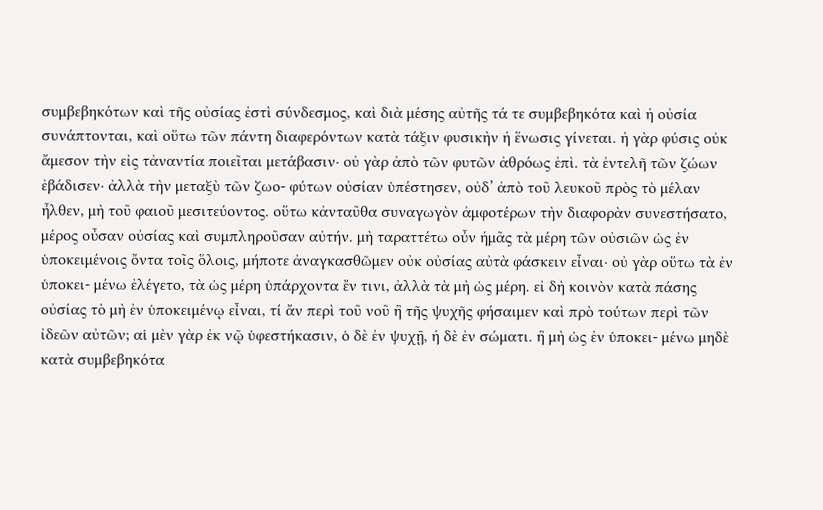συμβεβηκότων καὶ τῆς οὐσίας ἐστὶ σύνδεσμος, καὶ διὰ μέσης αὐτῆς τά τε συμβεβηκότα καὶ ἡ οὐσία συνάπτονται, καὶ οὕτω τῶν πάντη διαφερόντων κατὰ τάξιν φυσικὴν ἡ ἕνωσις γίνεται. ἡ γὰρ φύσις οὐκ ἄμεσον τὴν εἰς τἀναντία ποιεῖται μετάβασιν· οὐ γὰρ ἀπὸ τῶν φυτῶν ἀθρόως ἐπὶ. τὰ ἐντελῆ τῶν ζώων ἐβάδισεν· ἀλλὰ τὴν μεταξὺ τῶν ζωο- φύτων οὐσίαν ὑπέστησεν, οὐδ’ ἀπὸ τοῦ λευκοῦ πρὸς τὸ μέλαν ἦλθεν, μὴ τοῦ φαιοῦ μεσιτεύοντος. οὕτω κἀνταῦθα συναγωγὸν ἀμφοτέρων τὴν διαφορὰν συνεστήσατο, μέρος οὖσαν οὐσίας καὶ συμπληροῦσαν αὐτήν. μὴ ταραττέτω οὖν ἡμᾶς τὰ μέρη τῶν οὐσιῶν ὡς ἐν ὑποκειμένοις ὄντα τοῖς ὅλοις, μήποτε ἀναγκασθῶμεν οὐκ οὐσίας αὐτὰ φάσκειν εἶναι· οὐ γὰρ οὕτω τὰ ἐν ὑποκει- μένω ἐλέγετο, τὰ ὡς μέρη ὑπάρχοντα ἔν τινι, ἀλλὰ τὰ μὴ ὡς μέρη. εἰ δὴ κοινὸν κατὰ πάσης οὐσίας τὸ μὴ ἐν ὑποκειμένῳ εἶναι, τί ἄν περὶ τοῦ νοῦ ἢ τῆς ψυχῆς φήσαιμεν καὶ πρὸ τούτων περὶ τῶν ἰδεῶν αὐτῶν; αἱ μὲν γὰρ ἐκ νῷ ὑφεστήκασιν, ὁ δὲ ἐν ψυχῇ, ἡ δὲ ἐν σώματι. ἢ μὴ ὡς ἐν ὑποκει- μένω μηδὲ κατὰ συμβεβηκότα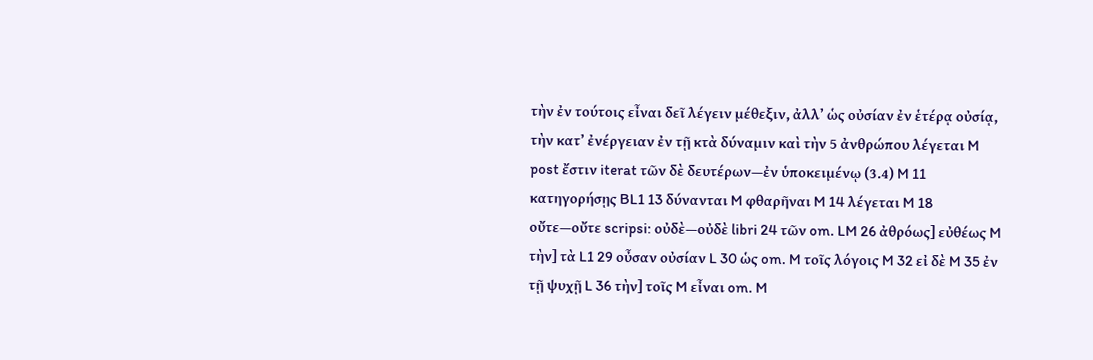τὴν ἐν τούτοις εἶναι δεῖ λέγειν μέθεξιν, ἀλλ’ ὡς οὐσίαν ἐν ἑτέρᾳ οὐσίᾳ, τὴν κατ’ ἐνέργειαν ἐν τῇ κτὰ δύναμιν καὶ τὴν 5 ἀνθρώπου λέγεται M post ἔστιν iterat τῶν δὲ δευτέρων—ἐν ὑποκειμένῳ (3.4) M 11 κατηγορήσῃς BL1 13 δύνανται M φθαρῆναι M 14 λέγεται M 18 οὔτε—οὔτε scripsi: οὐδὲ—οὐδὲ libri 24 τῶν om. LM 26 ἀθρόως] εὐθέως M τὴν] τὰ L1 29 οὖσαν οὐσίαν L 30 ὡς om. M τοῖς λόγοις M 32 εἰ δὲ M 35 ἐν τῇ ψυχῇ L 36 τὴν] τοῖς M εἶναι om. M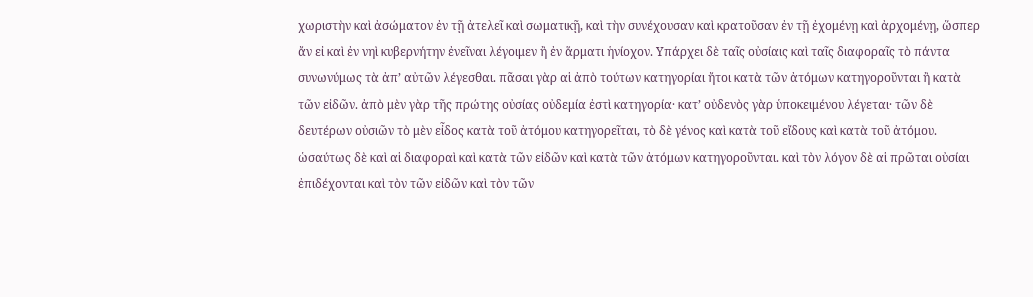χωριστὴν καὶ ἀσώματον ἐν τῇ ἀτελεῖ καὶ σωματικῇ, καὶ τὴν συνέχουσαν καὶ κρατοῦσαν ἐν τῇ ἐχομένῃ καὶ ἀρχομένῃ, ὥσπερ ἄν εἰ καὶ ἐν νηὶ κυβερνήτην ἐνεῖναι λέγοιμεν ἢ ἐν ἅρματι ἡνίοχον. Υπάρχει δὲ ταῖς οὐσίαις καὶ ταῖς διαφοραῖς τὸ πάντα συνωνύμως τὰ ἀπ’ αὐτῶν λέγεσθαι. πᾶσαι γὰρ αἱ ἀπὸ τούτων κατηγορίαι ἤτοι κατὰ τῶν ἀτόμων κατηγοροῦνται ἢ κατὰ τῶν εἰδῶν. ἀπὸ μὲν γὰρ τῆς πρώτης οὐσίας οὐδεμία ἐστὶ κατηγορία· κατ’ οὐδενὸς γὰρ ὑποκειμένου λέγεται· τῶν δὲ δευτέρων οὐσιῶν τὸ μὲν εἶδος κατὰ τοῦ ἀτόμου κατηγορεῖται, τὸ δὲ γένος καὶ κατὰ τοῦ εἴδους καὶ κατὰ τοῦ ἀτόμου. ὡσαύτως δὲ καὶ αἱ διαφοραὶ καὶ κατὰ τῶν εἰδῶν καὶ κατὰ τῶν ἀτόμων κατηγοροῦνται. καὶ τὸν λόγον δὲ αἱ πρῶται οὐσίαι ἐπιδέχονται καὶ τὸν τῶν εἰδῶν καὶ τὸν τῶν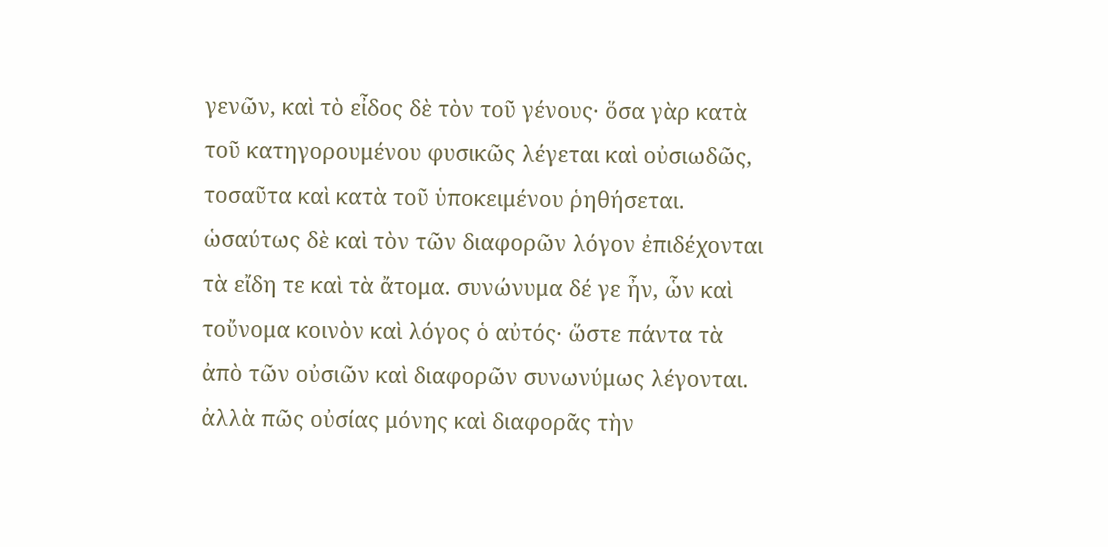γενῶν, καὶ τὸ εἶδος δὲ τὸν τοῦ γένους· ὅσα γὰρ κατὰ τοῦ κατηγορουμένου φυσικῶς λέγεται καὶ οὐσιωδῶς, τοσαῦτα καὶ κατὰ τοῦ ὑποκειμένου ῥηθήσεται. ὡσαύτως δὲ καὶ τὸν τῶν διαφορῶν λόγον ἐπιδέχονται τὰ εἴδη τε καὶ τὰ ἄτομα. συνώνυμα δέ γε ἦν, ὧν καὶ τοὔνομα κοινὸν καὶ λόγος ὁ αὐτός· ὥστε πάντα τὰ ἀπὸ τῶν οὐσιῶν καὶ διαφορῶν συνωνύμως λέγονται. ἀλλὰ πῶς οὐσίας μόνης καὶ διαφορᾶς τὴν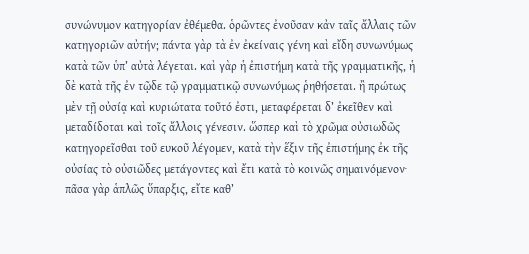συνώνυμον κατηγορίαν ἐθέμεθα. ὁρῶντες ἐνοῦσαν κἀν ταῖς ἄλλαις τῶν κατηγοριῶν αὐτήν; πάντα γὰρ τὰ ἐν ἐκείναις γένη καὶ εἴδη συνωνύμως κατὰ τῶν ὑπ’ αὐτὰ λέγεται. καὶ γὰρ ἡ ἐπιστήμη κατὰ τῆς γραμματικῆς, ἡ δὲ κατὰ τῆς ἐν τῷδε τῷ γραμματικῷ συνωνύμως ῥηθήσεται. ἢ πρώτως μὲν τῇ οὐσίᾳ καὶ κυριώτατα τοῦτό ἐστι, μεταφέρεται δ’ ἐκεῖθεν καὶ μεταδίδοται καὶ τοῖς ἄλλοις γένεσιν. ὥσπερ καὶ τὸ χρῶμα οὐσιωδῶς κατηγορεῖσθαι τοῦ ευκοῦ λέγομεν, κατὰ τὴν ἕξιν τῆς ἐπιστήμης ἐκ τῆς οὐσίας τὸ οὐσιῶδες μετάγοντες καὶ ἔτι κατὰ τὸ κοινῶς σημαινόμενον· πᾶσα γὰρ ἁπλῶς ὕπαρξις, εἴτε καθ’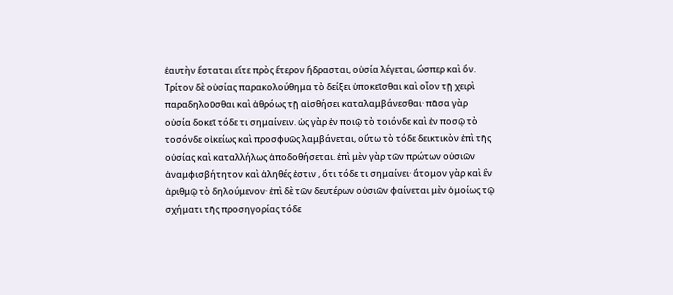ἑαυτὴν ἕσταται εἴτε πρὸς ἕτερον ἥδρασται, οὐσία λέγεται, ὥσπερ καὶ ὄν. Τρίτον δὲ οὐσίας παρακολούθημα τὸ δείξει ὑποκεῖσθαι καὶ οἷον τῇ χειρὶ παραδηλοῦσθαι καὶ ἀθρόως τῇ αἰσθήσει καταλαμβάνεσθαι· πᾶσα γὰρ οὐσία δοκεῖ τόδε τι σημαίνειν. ὡς γὰρ ἐν ποιῷ τὸ τοιόνδε καὶ ἐν ποσῷ τὸ τοσόνδε οἰκείως καὶ προσφυῶς λαμβάνεται, οὕτω τὸ τόδε δεικτικὸν ἐπὶ τῆς οὐσίας καὶ καταλλήλως ἀποδοθήσεται. ἐπὶ μὲν γὰρ τῶν πρώτων οὐσιῶν ἀναμφισβήτητον καὶ ἀληθές ἐστιν , ὅτι τόδε τι σημαίνει· ἄτομον γὰρ καὶ ἓν ἀριθμῷ τὸ δηλούμενον· ἐπὶ δὲ τῶν δευτέρων οὐσιῶν φαίνεται μὲν ὁμοίως τῷ σχήματι τῆς προσηγορίας τόδε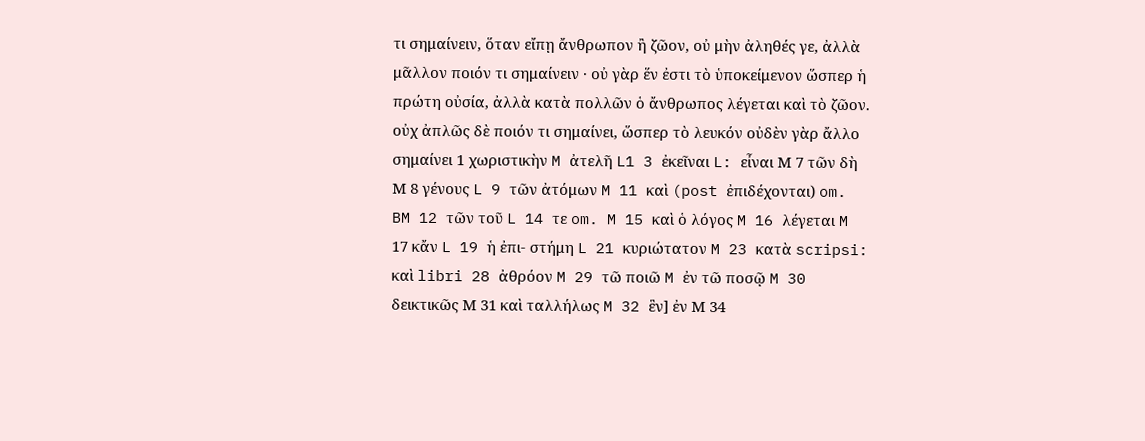τι σημαίνειν, ὅταν εἴπῃ ἄνθρωπον ἢ ζῶον, οὐ μὴν ἀληθές γε, ἀλλὰ μᾶλλον ποιόν τι σημαίνειν · οὐ γὰρ ἕν ἐστι τὸ ὑποκείμενον ὥσπερ ἡ πρώτη οὐσία, ἀλλὰ κατὰ πολλῶν ὁ ἄνθρωπος λέγεται καὶ τὸ ζῶον. οὐχ ἀπλῶς δὲ ποιόν τι σημαίνει, ὥσπερ τὸ λευκόν οὐδὲν γὰρ ἄλλο σημαίνει 1 χωριστικὴν M ἀτελῆ L1 3 ἐκεῖναι L: εἶναι Μ 7 τῶν δὴ Μ 8 γένους L 9 τῶν ἀτόμων M 11 καὶ (post ἐπιδέχονται) om. BM 12 τῶν τοῦ L 14 τε om. M 15 καὶ ὁ λόγος M 16 λέγεται M 17 κἄν L 19 ἡ ἐπι- στήμη L 21 κυριώτατον M 23 κατὰ scripsi: καὶ libri 28 ἀθρόον M 29 τῶ ποιῶ M ἐν τῶ ποσῷ M 30 δεικτικῶς Μ 31 καὶ ταλλήλως M 32 ἓν] ἐν Μ 34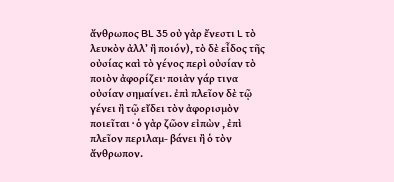ἄνθρωπος BL 35 οὐ γὰρ ἔνεστι L τὸ λευκὸν ἀλλ’ ἢ ποιόν), τὸ δὲ εἶδος τῆς οὐσίας καὶ τὸ γένος περὶ οὐσίαν τὸ ποιὸν ἀφορίζει· ποιὰν γάρ τινα οὐσίαν σημαίνει. ἐπὶ πλεῖον δὲ τῷ γένει ἢ τῷ εἴδει τὸν ἀφορισμὸν ποιεῖται · ὁ γὰρ ζῶον εἰπὼν , ἐπὶ πλεῖον περιλαμ- βάνει ἢ ὁ τὸν ἄνθρωπον.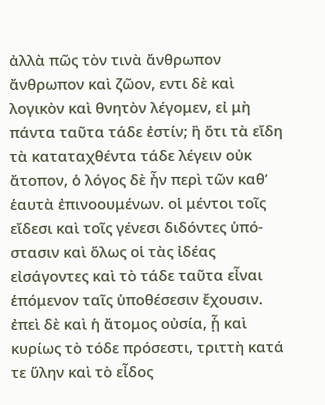ἀλλὰ πῶς τὸν τινὰ ἄνθρωπον ἄνθρωπον καὶ ζῶον, εντι δὲ καὶ λογικὸν καὶ θνητὸν λέγομεν, εἰ μὴ πάντα ταῦτα τάδε ἐστίν; ἢ ὅτι τὰ εἴδη τὰ καταταχθέντα τάδε λέγειν οὐκ ἄτοπον, ὁ λόγος δὲ ἦν περὶ τῶν καθ’ ἑαυτὰ ἐπινοουμένων. οἱ μέντοι τοῖς εἴδεσι καὶ τοῖς γένεσι διδόντες ὑπό- στασιν καὶ ὅλως οἱ τὰς ἰδέας εἰσάγοντες καὶ τὸ τάδε ταῦτα εἶναι ἑπόμενον ταῖς ὑποθέσεσιν ἔχουσιν. ἐπεὶ δὲ καὶ ἡ ἄτομος οὐσία, ᾗ καὶ κυρίως τὸ τόδε πρόσεστι, τριττὴ κατά τε ὕλην καὶ τὸ εἶδος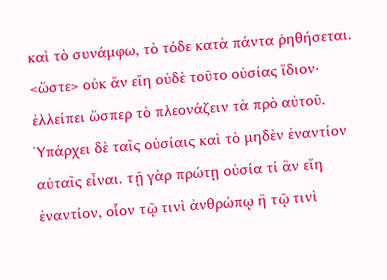καὶ τὸ συνάμφω, τὸ τόδε κατὰ πάντα ῥηθήσεται. <ὥστε> οὐκ ἄν εἴη οὐδὲ τοῦτο οὐσίας ἴδιον· ἐλλείπει ὥσπερ τὸ πλεονάζειν τὰ πρὸ αὐτοῦ. Ὑπάρχει δὲ ταῖς οὐσίαις καὶ τὸ μηδὲν ἐναντίον αὐταῖς εἶναι. τῇ γὰρ πρώτῃ οὐσία τί ἂν εἴη ἐναντίον, οἷον τῷ τινὶ ἀνθρώπῳ ἢ τῷ τινὶ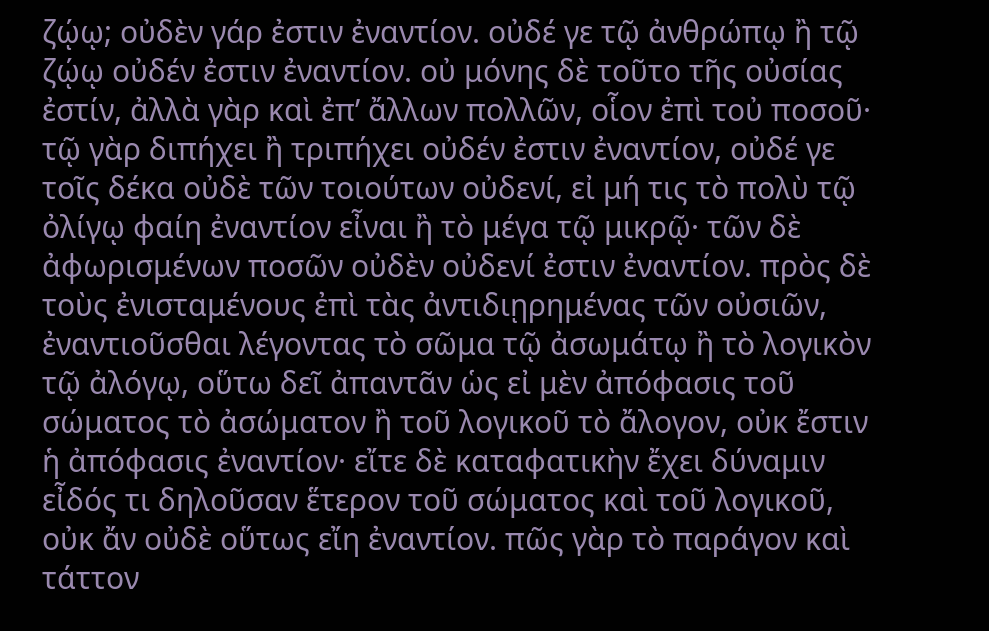ζῴῳ; οὐδὲν γάρ ἐστιν ἐναντίον. οὐδέ γε τῷ ἀνθρώπῳ ἢ τῷ ζῴῳ οὐδέν ἐστιν ἐναντίον. οὐ μόνης δὲ τοῦτο τῆς οὐσίας ἐστίν, ἀλλὰ γὰρ καὶ ἐπ’ ἄλλων πολλῶν, οἷον ἐπὶ τοὐ ποσοῦ· τῷ γὰρ διπήχει ἢ τριπήχει οὐδέν ἐστιν ἐναντίον, οὐδέ γε τοῖς δέκα οὐδὲ τῶν τοιούτων οὐδενί, εἰ μή τις τὸ πολὺ τῷ ὀλίγῳ φαίη ἐναντίον εἶναι ἢ τὸ μέγα τῷ μικρῷ· τῶν δὲ ἀφωρισμένων ποσῶν οὐδὲν οὐδενί ἐστιν ἐναντίον. πρὸς δὲ τοὺς ἐνισταμένους ἐπὶ τὰς ἀντιδιῃρημένας τῶν οὐσιῶν, ἐναντιοῦσθαι λέγοντας τὸ σῶμα τῷ ἀσωμάτῳ ἢ τὸ λογικὸν τῷ ἀλόγῳ, οὕτω δεῖ ἀπαντᾶν ὡς εἰ μὲν ἀπόφασις τοῦ σώματος τὸ ἀσώματον ἢ τοῦ λογικοῦ τὸ ἄλογον, οὐκ ἔστιν ἡ ἀπόφασις ἐναντίον· εἴτε δὲ καταφατικὴν ἔχει δύναμιν εἶδός τι δηλοῦσαν ἕτερον τοῦ σώματος καὶ τοῦ λογικοῦ, οὐκ ἄν οὐδὲ οὕτως εἴη ἐναντίον. πῶς γὰρ τὸ παράγον καὶ τάττον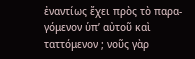ἐναντίως ἔχει πρὸς τὸ παρα- γόμενον ὑπ’ αὐτοῦ καὶ ταττόμενον ; νοῦς γὰρ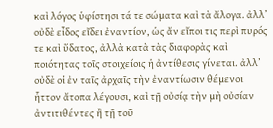καὶ λόγος ὑφίστησι τά τε σώματα καὶ τὰ ἄλογα. ἀλλ’ οὐδὲ εἶδος εἴδει ἐναντίον, ὡς ἄν εἴποι τις περὶ πυρός τε καὶ ὕδατος, ἀλλὰ κατὰ τὰς διαφορὰς καὶ ποιότητας τοῖς στοιχείοις ἡ ἀντίθεσις γίνεται. ἀλλ’ οὐδὲ οἱ ἐν ταῖς ἀρχαῖς τὴν ἐναντίωσιν θέμενοι ἧττον ἄτοπα λέγουσι, καὶ τῇ οὐσίᾳ τὴν μὴ οὐσίαν ἀντιτιθέντες ἢ τῇ τοῦ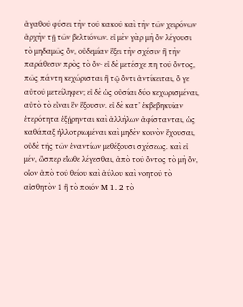ἀγαθοῦ φύσει τὴν τοῦ κακοῦ καὶ τὴν τῶν χειρόνων ἀρχὴν τῇ τῶν βελτιόνων. εἰ μὲν γὰρ μὴ ὂν λέγουσι τὸ μηδαμῶς ὄν, οὐδεμίαν ἕξει τὴν σχέσιν ἢ τὴν παράθεσιν πρὸς τὸ ὄν· εἰ δὲ μετέσχε πη τοῦ ὄντος, πῶς πάντη κεχώρισται ἢ τῷ ὄντι ἀντίκειται, ὅ γε αὐτοῦ μετείληφεν; εἰ δὲ ὡς οὐσίαι δύο κεχωρισμέναι, αὐτὸ τὸ εἶναι ἓν ἕξουσιν. εἰ δὲ κατ’ ἐκβεβηκυῖαν ἑτερότητα ἐξῄρηνται καὶ ἀλλήλων ἀφίστανται, ὡς καθάπαξ ἠλλοτριωμέναι καὶ μηδὲν κοινὸν ἔχουσαι, οὐδὲ τῆς τῶν ἐναντίων μεθέξουσι σχέσεως. καὶ εἰ μέν, ὥσπερ εἴωθε λέγεσθαι, ἀπὸ τοῦ ὄντος τὸ μὴ ὄν, οἷον ἀπὸ τοῦ θείου καὶ ἀύλου καὶ νοητοῦ τὸ αἰσθητὸν 1 ἢ τὸ ποιόν M 1. 2 τὸ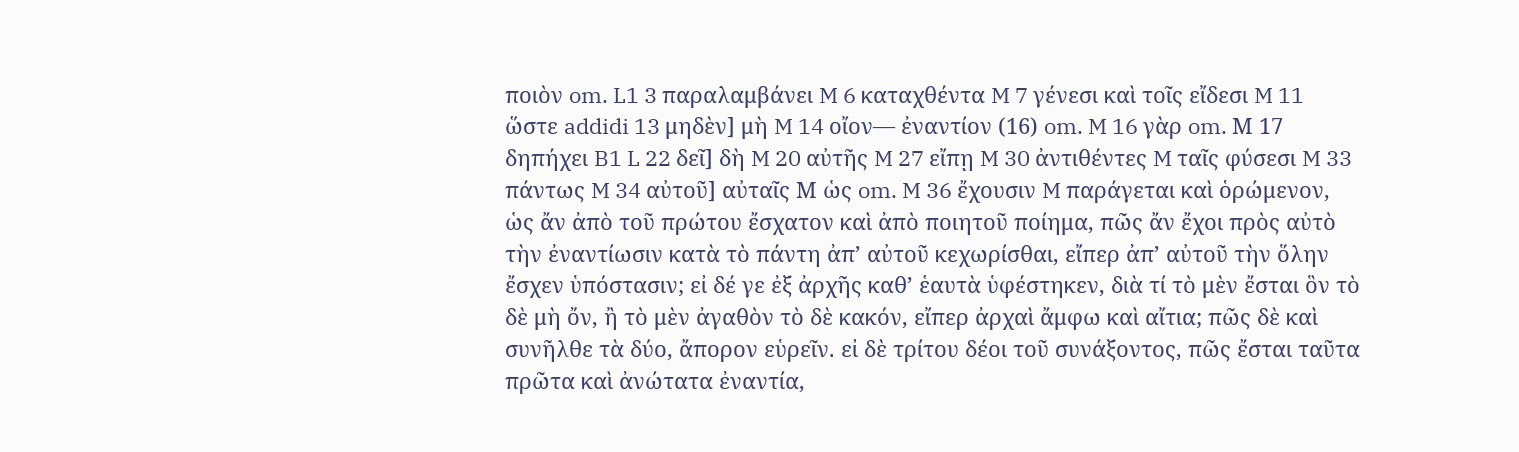ποιὸν om. L1 3 παραλαμβάνει M 6 καταχθέντα M 7 γένεσι καὶ τοῖς εἴδεσι M 11 ὥστε addidi 13 μηδὲν] μὴ M 14 οἴον— ἐναντίον (16) om. M 16 γὰρ om. Μ 17 δηπήχει B1 L 22 δεῖ] δὴ M 20 αὐτῆς M 27 εἴπῃ M 30 ἀντιθέντες M ταῖς φύσεσι M 33 πάντως M 34 αὐτοῦ] αὐταῖς Μ ὡς om. M 36 ἔχουσιν M παράγεται καὶ ὁρώμενον, ὡς ἄν ἀπὸ τοῦ πρώτου ἔσχατον καὶ ἀπὸ ποιητοῦ ποίημα, πῶς ἄν ἔχοι πρὸς αὐτὸ τὴν ἐναντίωσιν κατὰ τὸ πάντη ἀπ’ αὐτοῦ κεχωρίσθαι, εἴπερ ἀπ’ αὐτοῦ τὴν ὅλην ἔσχεν ὑπόστασιν; εἰ δέ γε ἐξ ἀρχῆς καθ’ ἑαυτὰ ὑφέστηκεν, διὰ τί τὸ μὲν ἔσται ὃν τὸ δὲ μὴ ὄν, ἢ τὸ μὲν ἀγαθὸν τὸ δὲ κακόν, εἴπερ ἀρχαὶ ἄμφω καὶ αἴτια; πῶς δὲ καὶ συνῆλθε τὰ δύο, ἄπορον εὑρεῖν. εἰ δὲ τρίτου δέοι τοῦ συνάξοντος, πῶς ἔσται ταῦτα πρῶτα καὶ ἀνώτατα ἐναντία,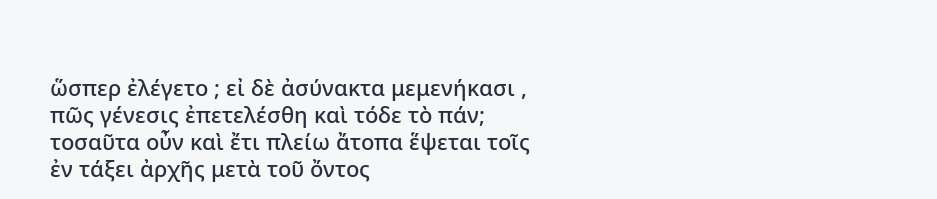ὥσπερ ἐλέγετο ; εἰ δὲ ἀσύνακτα μεμενήκασι , πῶς γένεσις ἐπετελέσθη καὶ τόδε τὸ πάν; τοσαῦτα οὖν καὶ ἔτι πλείω ἄτοπα ἕψεται τοῖς ἐν τάξει ἀρχῆς μετὰ τοῦ ὄντος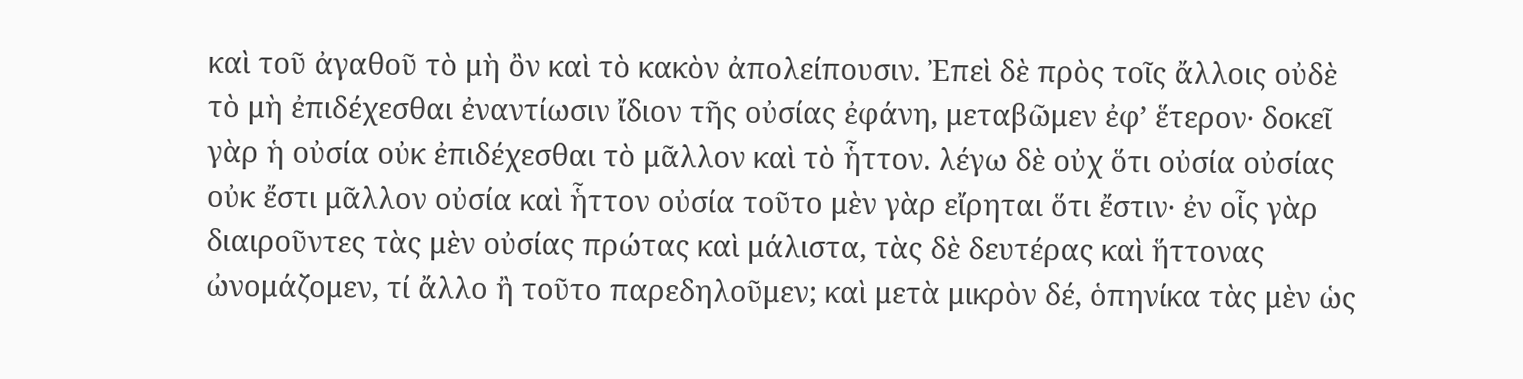καὶ τοῦ ἀγαθοῦ τὸ μὴ ὂν καὶ τὸ κακὸν ἀπολείπουσιν. Ἐπεὶ δὲ πρὸς τοῖς ἄλλοις οὐδὲ τὸ μὴ ἐπιδέχεσθαι ἐναντίωσιν ἴδιον τῆς οὐσίας ἐφάνη, μεταβῶμεν ἐφ’ ἕτερον· δοκεῖ γὰρ ἡ οὐσία οὐκ ἐπιδέχεσθαι τὸ μᾶλλον καὶ τὸ ἧττον. λέγω δὲ οὐχ ὅτι οὐσία οὐσίας οὐκ ἔστι μᾶλλον οὐσία καὶ ἧττον οὐσία τοῦτο μὲν γὰρ εἴρηται ὅτι ἔστιν· ἐν οἷς γὰρ διαιροῦντες τὰς μὲν οὐσίας πρώτας καὶ μάλιστα, τὰς δὲ δευτέρας καὶ ἥττονας ὠνομάζομεν, τί ἄλλο ἢ τοῦτο παρεδηλοῦμεν; καὶ μετὰ μικρὸν δέ, ὁπηνίκα τὰς μὲν ὡς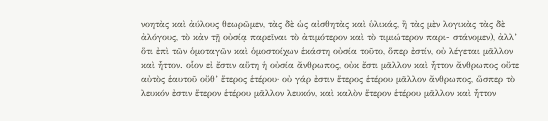νοητὰς καὶ ἀύλους θεωρῶμεν, τὰς δὲ ὡς αἰσθητὰς καὶ ὑλικάς, ἢ τὰς μὲν λογικὰς τὰς δὲ ἀλόγους, τὸ κἀν τῇ οὐσίᾳ παρεῖναι τὸ ἀτιμότερον καὶ τὸ τιμιώτερον παρι- στάνομεν), ἀλλ’ ὅτι ἐπὶ τῶν ὁμοταγῶν καὶ ὁμοστοίχων ἑκάστη οὐσία τοῦτο, ὅπερ ἐστίν, οὐ λέγεται μᾶλλον καὶ ἧττον. οἷον εἰ ἔστιν αὕτη ἡ οὐσία ἄνθρωπος, οὐκ ἔστι μᾶλλον καὶ ἧττον ἄνθρωπος οὔτε αὐτὸς ἑαυτοῦ οὔθ’ ἕτερος ἑτέρου· οὐ γάρ ἐστιν ἕτερος ἑτέρου μᾶλλον ἄνθρωπος, ὥσπερ τὸ λευκόν ἐστιν ἕτερον ἑτέρου μᾶλλον λευκόν, καὶ καλὸν ἕτερον ἑτέρου μᾶλλον καὶ ἧττον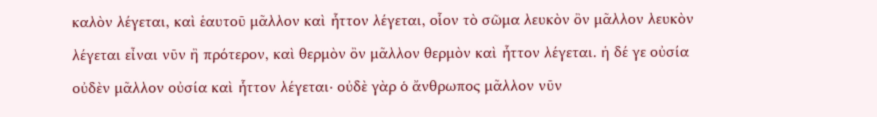καλὸν λέγεται, καὶ ἑαυτοῦ μᾶλλον καὶ ἧττον λέγεται, οἷον τὸ σῶμα λευκὸν ὂν μᾶλλον λευκὸν λέγεται εἶναι νῦν ἢ πρότερον, καὶ θερμὸν ὂν μᾶλλον θερμὸν καὶ ἧττον λέγεται. ἡ δέ γε οὐσία οὐδὲν μᾶλλον οὐσία καὶ ἧττον λέγεται· οὐδὲ γὰρ ὁ ἄνθρωπος μᾶλλον νῦν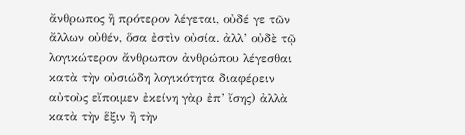ἄνθρωπος ἢ πρότερον λέγεται, οὐδέ γε τῶν ἄλλων οὐθέν, ὅσα ἐστὶν οὐσία. ἀλλ’ οὐδὲ τῷ λογικώτερον ἄνθρωπον ἀνθρώπου λέγεσθαι κατὰ τὴν οὐσιώδη λογικότητα διαφέρειν αὐτοὺς εἴποιμεν ἐκείνη γὰρ ἐπ’ ἴσης) ἀλλὰ κατὰ τὴν ἕξιν ἢ τὴν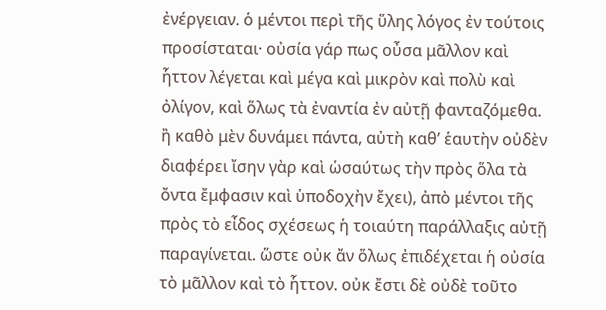ἐνέργειαν. ὁ μέντοι περὶ τῆς ὕλης λόγος ἐν τούτοις προσίσταται· οὐσία γάρ πως οὖσα μᾶλλον καὶ ἧττον λέγεται καὶ μέγα καὶ μικρὸν καὶ πολὺ καὶ ὀλίγον, καὶ ὅλως τὰ ἐναντία ἐν αὐτῇ φανταζόμεθα. ἢ καθὸ μὲν δυνάμει πάντα, αὐτὴ καθ’ ἑαυτὴν οὐδὲν διαφέρει ἴσην γὰρ καὶ ὡσαύτως τὴν πρὸς ὅλα τὰ ὄντα ἔμφασιν καὶ ὑποδοχὴν ἔχει), ἀπὸ μέντοι τῆς πρὸς τὸ εἶδος σχέσεως ἡ τοιαύτη παράλλαξις αὐτῇ παραγίνεται. ὥστε οὐκ ἄν ὅλως ἐπιδέχεται ἡ οὐσία τὸ μᾶλλον καὶ τὸ ἧττον. οὐκ ἔστι δὲ οὐδὲ τοῦτο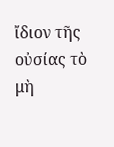ἴδιον τῆς οὐσίας τὸ μὴ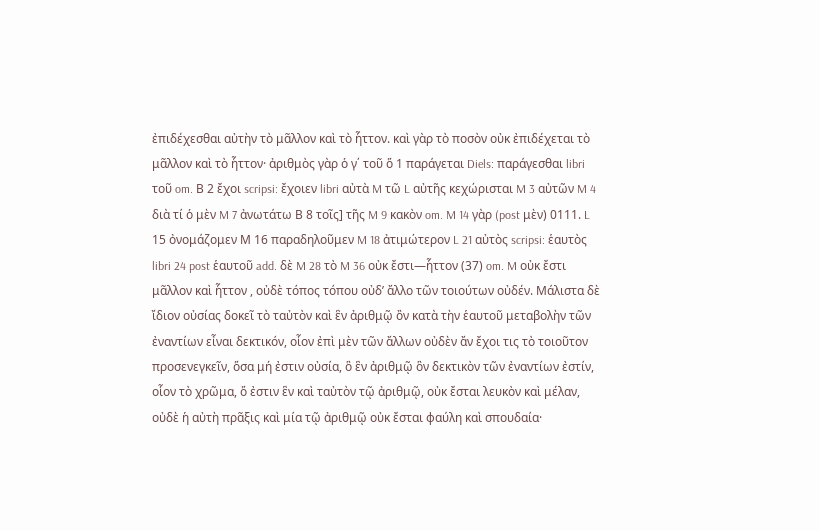ἐπιδέχεσθαι αὐτὴν τὸ μᾶλλον καὶ τὸ ἧττον. καὶ γὰρ τὸ ποσὸν οὐκ ἐπιδέχεται τὸ μᾶλλον καὶ τὸ ἧττον· ἀριθμὸς γὰρ ὁ γ΄ τοῦ ὅ 1 παράγεται Diels: παράγεσθαι libri τοῦ om. Β 2 ἔχοι scripsi: ἔχοιεν libri αὐτὰ M τῶ L αὐτῆς κεχώρισται M 3 αὐτῶν M 4 διὰ τί ὁ μὲν M 7 ἀνωτάτω Β 8 τοῖς] τῆς M 9 κακὸν om. M 14 γὰρ (post μὲν) 0111. L 15 ὀνομάζομεν Μ 16 παραδηλοῦμεν M 18 ἀτιμώτερον L 21 αὐτὸς scripsi: ἑαυτὸς libri 24 post ἑαυτοῦ add. δὲ M 28 τὸ M 36 οὐκ ἔστι—ἧττον (37) om. M οὐκ ἔστι μᾶλλον καὶ ἧττον , οὐδὲ τόπος τόπου οὐδ’ ἄλλο τῶν τοιούτων οὐδέν. Μάλιστα δὲ ἴδιον οὐσίας δοκεῖ τὸ ταὐτὸν καὶ ἓν ἀριθμῷ ὂν κατὰ τὴν ἑαυτοῦ μεταβολὴν τῶν ἐναντίων εἶναι δεκτικόν, οἷον ἐπὶ μὲν τῶν ἄλλων οὐδὲν ἄν ἔχοι τις τὸ τοιοῦτον προσενεγκεῖν, ὅσα μή ἐστιν οὐσία, ὃ ἓν ἀριθμῷ ὃν δεκτικὸν τῶν ἐναντίων ἐστίν, οἷον τὸ χρῶμα, ὅ ἐστιν ἓν καὶ ταὐτὸν τῷ ἀριθμῷ, οὐκ ἔσται λευκὸν καὶ μέλαν, οὐδὲ ἡ αὐτὴ πρᾶξις καὶ μία τῷ ἀριθμῷ οὐκ ἔσται φαύλη καὶ σπουδαία·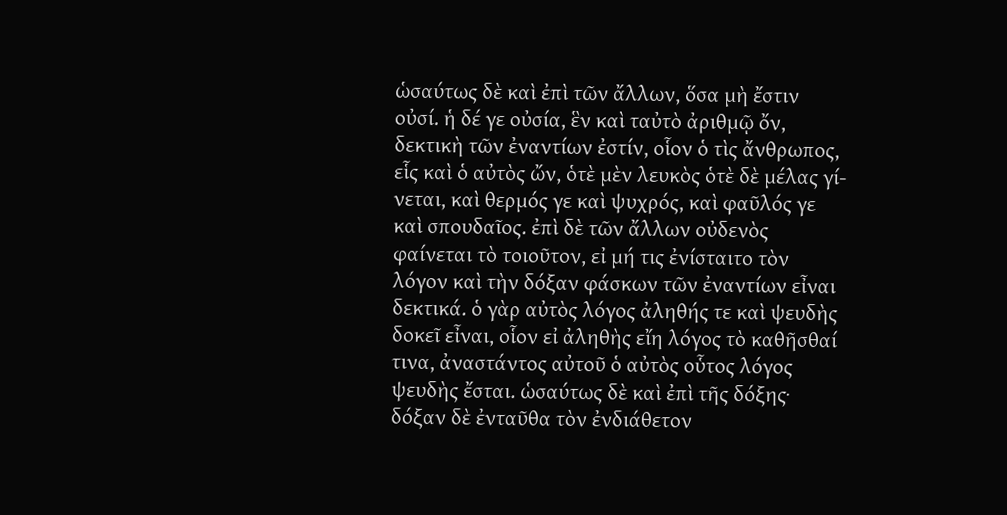ὡσαύτως δὲ καὶ ἐπὶ τῶν ἄλλων, ὅσα μὴ ἔστιν οὐσί. ἡ δέ γε οὐσία, ἓν καὶ ταὐτὸ ἀριθμῷ ὄν, δεκτικὴ τῶν ἐναντίων ἐστίν, οἷον ὁ τὶς ἄνθρωπος, εἷς καὶ ὁ αὐτὸς ὤν, ὁτὲ μὲν λευκὸς ὁτὲ δὲ μέλας γί- νεται, καὶ θερμός γε καὶ ψυχρός, καὶ φαῦλός γε καὶ σπουδαῖος. ἐπὶ δὲ τῶν ἄλλων οὐδενὸς φαίνεται τὸ τοιοῦτον, εἰ μή τις ἐνίσταιτο τὸν λόγον καὶ τὴν δόξαν φάσκων τῶν ἐναντίων εἶναι δεκτικά. ὁ γὰρ αὐτὸς λόγος ἀληθής τε καὶ ψευδὴς δοκεῖ εἶναι, οἷον εἰ ἀληθὴς εἴη λόγος τὸ καθῆσθαί τινα, ἀναστάντος αὐτοῦ ὁ αὐτὸς οὗτος λόγος ψευδὴς ἔσται. ὡσαύτως δὲ καὶ ἐπὶ τῆς δόξης· δόξαν δὲ ἐνταῦθα τὸν ἐνδιάθετον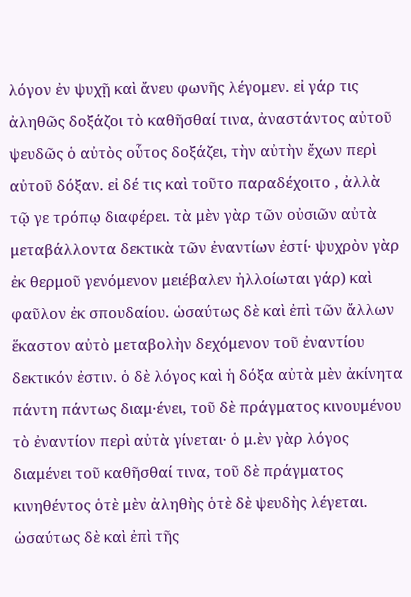λόγον ἐν ψυχῇ καὶ ἄνευ φωνῆς λέγομεν. εἰ γάρ τις ἀληθῶς δοξάζοι τὸ καθῆσθαί τινα, ἀναστάντος αὐτοῦ ψευδῶς ὁ αὐτὸς οὗτος δοξάζει, τὴν αὐτὴν ἔχων περὶ αὐτοῦ δόξαν. εἰ δέ τις καὶ τοῦτο παραδέχοιτο , ἀλλὰ τῷ γε τρόπῳ διαφέρει. τὰ μὲν γὰρ τῶν οὐσιῶν αὐτὰ μεταβάλλοντα δεκτικὰ τῶν ἐναντίων ἐστί· ψυχρὸν γὰρ ἐκ θερμοῦ γενόμενον μειέβαλεν ἠλλοίωται γάρ) καὶ φαῦλον ἐκ σπουδαίου. ὡσαύτως δὲ καὶ ἐπὶ τῶν ἄλλων ἕκαστον αὐτὸ μεταβολὴν δεχόμενον τοῦ ἐναντίου δεκτικόν ἐστιν. ὁ δὲ λόγος καὶ ἡ δόξα αὐτὰ μὲν ἀκίνητα πάντη πάντως διαμ·ένει, τοῦ δὲ πράγματος κινουμένου τὸ ἐναντίον περὶ αὐτὰ γίνεται· ὁ μ.ὲν γὰρ λόγος διαμένει τοῦ καθῆσθαί τινα, τοῦ δὲ πράγματος κινηθέντος ὁτὲ μὲν ἀληθὴς ὁτὲ δὲ ψευδὴς λέγεται. ὡσαύτως δὲ καὶ ἐπὶ τῆς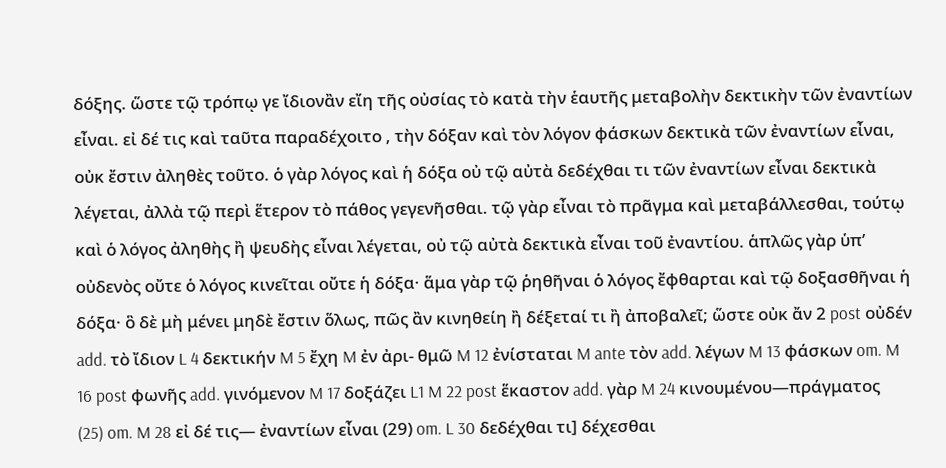δόξης. ὥστε τῷ τρόπῳ γε ἴδιονἂν εἴη τῆς οὐσίας τὸ κατὰ τὴν ἑαυτῆς μεταβολὴν δεκτικὴν τῶν ἐναντίων εἶναι. εἰ δέ τις καὶ ταῦτα παραδέχοιτο , τὴν δόξαν καὶ τὸν λόγον φάσκων δεκτικὰ τῶν ἐναντίων εἶναι, οὐκ ἔστιν ἀληθὲς τοῦτο. ὁ γὰρ λόγος καὶ ἡ δόξα οὐ τῷ αὐτὰ δεδέχθαι τι τῶν ἐναντίων εἶναι δεκτικὰ λέγεται, ἀλλὰ τῷ περὶ ἕτερον τὸ πάθος γεγενῆσθαι. τῷ γὰρ εἶναι τὸ πρᾶγμα καὶ μεταβάλλεσθαι, τούτῳ καὶ ὁ λόγος ἀληθὴς ἢ ψευδὴς εἶναι λέγεται, οὐ τῷ αὐτὰ δεκτικὰ εἶναι τοῦ ἐναντίου. ἁπλῶς γὰρ ὑπ’ οὐδενὸς οὔτε ὁ λόγος κινεῖται οὔτε ἡ δόξα· ἅμα γὰρ τῷ ῥηθῆναι ὁ λόγος ἔφθαρται καὶ τῷ δοξασθῆναι ἡ δόξα· ὃ δὲ μὴ μένει μηδὲ ἔστιν ὅλως, πῶς ἂν κινηθείη ἢ δέξεταί τι ἢ ἀποβαλεῖ; ὥστε οὐκ ἄν 2 post οὐδέν add. τὸ ἴδιον L 4 δεκτικήν M 5 ἔχη M ἐν ἀρι- θμῶ M 12 ἐνίσταται M ante τὸν add. λέγων M 13 φάσκων om. M 16 post φωνῆς add. γινόμενον M 17 δοξάζει L1 M 22 post ἕκαστον add. γὰρ M 24 κινουμένου—πράγματος (25) om. M 28 εἰ δέ τις— ἐναντίων εἶναι (29) om. L 30 δεδέχθαι τι] δέχεσθαι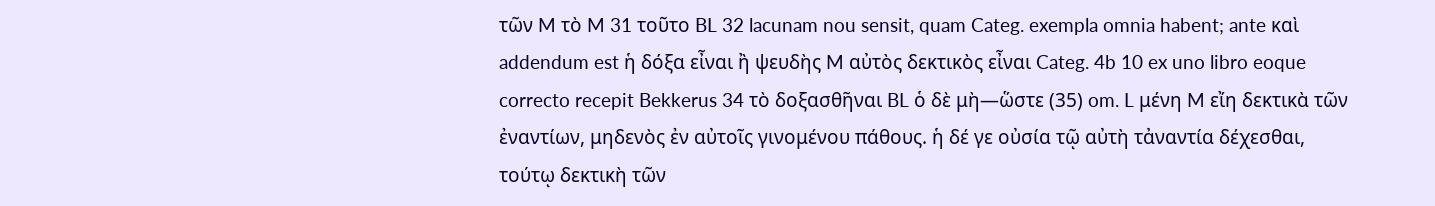τῶν M τὸ M 31 τοῦτο BL 32 lacunam nou sensit, quam Categ. exempla omnia habent; ante καὶ addendum est ἡ δόξα εἶναι ἢ ψευδὴς M αὐτὸς δεκτικὸς εἶναι Categ. 4b 10 ex uno libro eoque correcto recepit Bekkerus 34 τὸ δοξασθῆναι BL ὁ δὲ μὴ—ὥστε (35) om. L μένη M εἴη δεκτικὰ τῶν ἐναντίων, μηδενὸς ἐν αὐτοῖς γινομένου πάθους. ἡ δέ γε οὐσία τῷ αὐτὴ τἀναντία δέχεσθαι, τούτῳ δεκτικὴ τῶν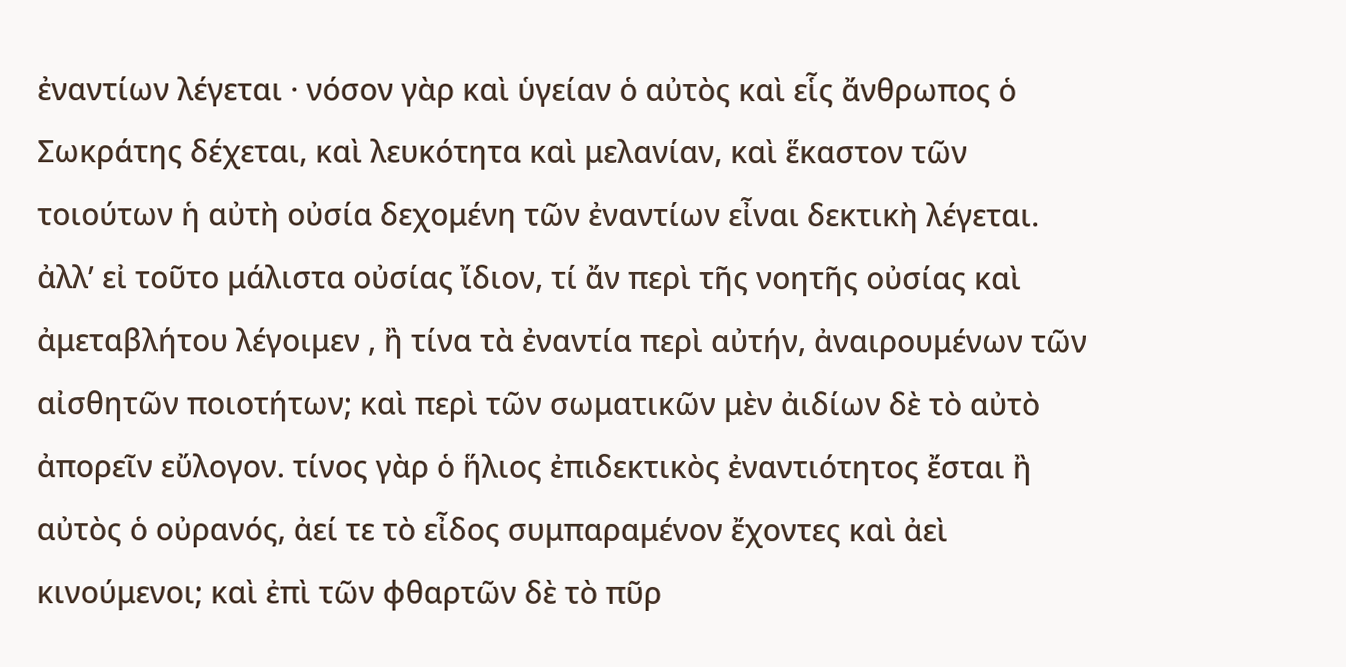ἐναντίων λέγεται · νόσον γὰρ καὶ ὑγείαν ὁ αὐτὸς καὶ εἷς ἄνθρωπος ὁ Σωκράτης δέχεται, καὶ λευκότητα καὶ μελανίαν, καὶ ἕκαστον τῶν τοιούτων ἡ αὐτὴ οὐσία δεχομένη τῶν ἐναντίων εἶναι δεκτικὴ λέγεται. ἀλλ’ εἰ τοῦτο μάλιστα οὐσίας ἴδιον, τί ἄν περὶ τῆς νοητῆς οὐσίας καὶ ἀμεταβλήτου λέγοιμεν , ἢ τίνα τὰ ἐναντία περὶ αὐτήν, ἀναιρουμένων τῶν αἰσθητῶν ποιοτήτων; καὶ περὶ τῶν σωματικῶν μὲν ἀιδίων δὲ τὸ αὐτὸ ἀπορεῖν εὔλογον. τίνος γὰρ ὁ ἥλιος ἐπιδεκτικὸς ἐναντιότητος ἔσται ἢ αὐτὸς ὁ οὐρανός, ἀεί τε τὸ εἶδος συμπαραμένον ἔχοντες καὶ ἀεὶ κινούμενοι; καὶ ἐπὶ τῶν φθαρτῶν δὲ τὸ πῦρ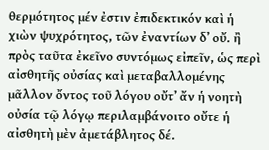θερμότητος μέν ἐστιν ἐπιδεκτικόν καὶ ἡ χιὼν ψυχρότητος, τῶν ἐναντίων δ’ οὔ. ἢ πρὸς ταῦτα ἐκεῖνο συντόμως εἰπεῖν, ὡς περὶ αἰσθητῆς οὐσίας καὶ μεταβαλλομένης μᾶλλον ὄντος τοῦ λόγου οὔτ’ ἄν ἡ νοητὴ οὐσία τῷ λόγῳ περιλαμβάνοιτο οὔτε ἡ αἰσθητὴ μὲν ἀμετάβλητος δέ.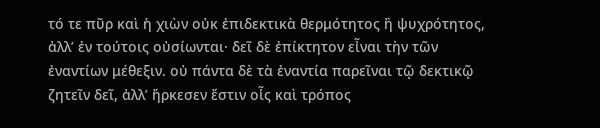τό τε πῦρ καὶ ἡ χιὼν οὐκ ἐπιδεκτικὰ θερμότητος ἢ ψυχρότητος, ἀλλ’ ἐν τούτοις οὐσίωνται· δεῖ δὲ ἐπίκτητον εἶναι τὴν τῶν ἐναντίων μέθεξιν. οὐ πάντα δὲ τὰ ἐναντία παρεῖναι τῷ δεκτικῷ ζητεῖν δεῖ, ἀλλ’ ἤρκεσεν ἔστιν οἷς καὶ τρόπος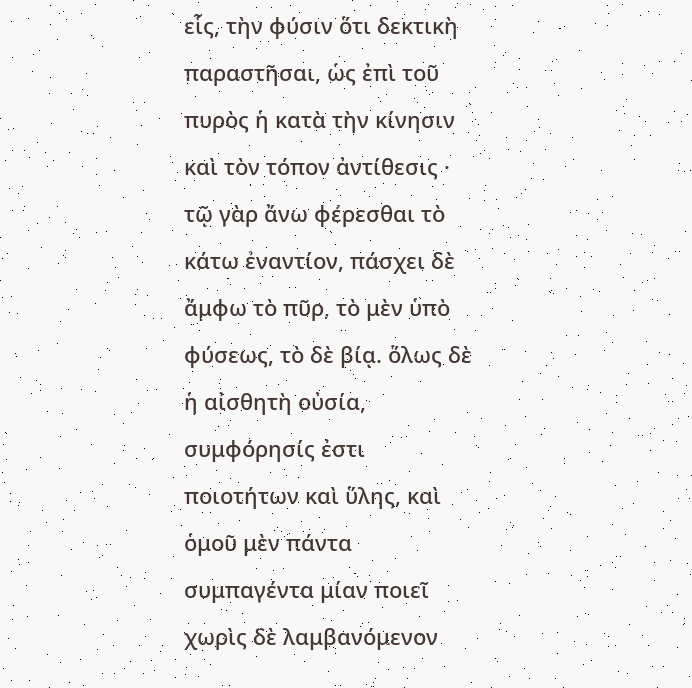εἷς, τὴν φύσιν ὅτι δεκτικὴ παραστῆσαι, ὡς ἐπὶ τοῦ πυρὸς ἡ κατὰ τὴν κίνησιν καὶ τὸν τόπον ἀντίθεσις · τῷ γὰρ ἄνω φέρεσθαι τὸ κάτω ἐναντίον, πάσχει δὲ ἄμφω τὸ πῦρ, τὸ μὲν ὑπὸ φύσεως, τὸ δὲ βίᾳ. ὅλως δὲ ἡ αἰσθητὴ οὐσία, συμφόρησίς ἐστι ποιοτήτων καὶ ὕλης, καὶ ὁμοῦ μὲν πάντα συμπαγέντα μίαν ποιεῖ χωρὶς δὲ λαμβανόμενον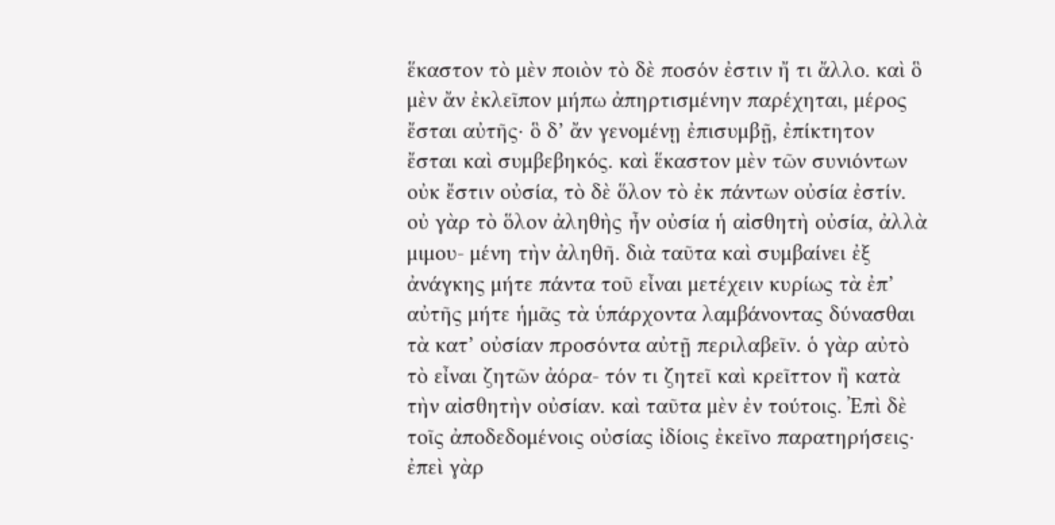ἕκαστον τὸ μὲν ποιὸν τὸ δὲ ποσόν ἐστιν ἤ τι ἄλλο. καὶ ὃ μὲν ἄν ἐκλεῖπον μήπω ἀπηρτισμένην παρέχηται, μέρος ἔσται αὐτῆς· ὃ δ’ ἄν γενομένῃ ἐπισυμβῇ, ἐπίκτητον ἔσται καὶ συμβεβηκός. καὶ ἕκαστον μὲν τῶν συνιόντων οὐκ ἔστιν οὐσία, τὸ δὲ ὅλον τὸ ἐκ πάντων οὐσία ἐστίν. οὐ γὰρ τὸ ὅλον ἀληθὴς ἦν οὐσία ἡ αἰσθητὴ οὐσία, ἀλλὰ μιμου- μένη τὴν ἀληθῆ. διὰ ταῦτα καὶ συμβαίνει ἐξ ἀνάγκης μήτε πάντα τοῦ εἶναι μετέχειν κυρίως τὰ ἐπ’ αὐτῆς μήτε ἡμᾶς τὰ ὑπάρχοντα λαμβάνοντας δύνασθαι τὰ κατ’ οὐσίαν προσόντα αὐτῇ περιλαβεῖν. ὁ γὰρ αὐτὸ τὸ εἶναι ζητῶν ἀόρα- τόν τι ζητεῖ καὶ κρεῖττον ἢ κατὰ τὴν αἰσθητὴν οὐσίαν. καὶ ταῦτα μὲν ἐν τούτοις. Ἐπὶ δὲ τοῖς ἀποδεδομένοις οὐσίας ἰδίοις ἐκεῖνο παρατηρήσεις· ἐπεὶ γὰρ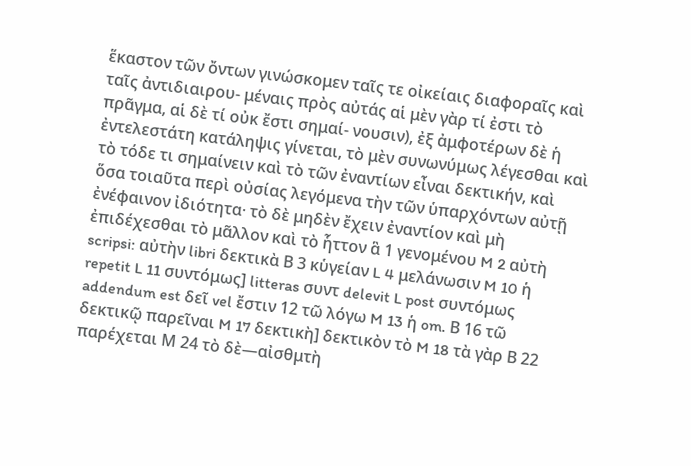ἕκαστον τῶν ὄντων γινώσκομεν ταῖς τε οἰκείαις διαφοραῖς καὶ ταῖς ἀντιδιαιρου- μέναις πρὸς αὐτάς αἱ μὲν γὰρ τί ἐστι τὸ πρᾶγμα, αἱ δὲ τί οὐκ ἔστι σημαί- νουσιν), ἐξ ἀμφοτέρων δὲ ἡ ἐντελεστάτη κατάληψις γίνεται, τὸ μὲν συνωνύμως λέγεσθαι καὶ τὸ τόδε τι σημαίνειν καὶ τὸ τῶν ἐναντίων εἶναι δεκτικήν, καὶ ὅσα τοιαῦτα περὶ οὐσίας λεγόμενα τὴν τῶν ὑπαρχόντων αὐτῇ ἐνέφαινον ἰδιότητα· τὸ δὲ μηδὲν ἔχειν ἐναντίον καὶ μὴ ἐπιδέχεσθαι τὸ μᾶλλον καὶ τὸ ἧττον ἃ 1 γενομένου M 2 αὐτὴ scripsi: αὐτὴν libri δεκτικὰ Β 3 κὑγείαν L 4 μελάνωσιν M 10 ἡ repetit L 11 συντόμως] litteras συντ delevit L post συντόμως addendum est δεῖ vel ἔστιν 12 τῶ λόγω M 13 ἡ om. Β 16 τῶ δεκτικῷ παρεῖναι M 17 δεκτικὴ] δεκτικὸν τὸ M 18 τὰ γὰρ Β 22 παρέχεται Μ 24 τὸ δὲ—αἰσθμτὴ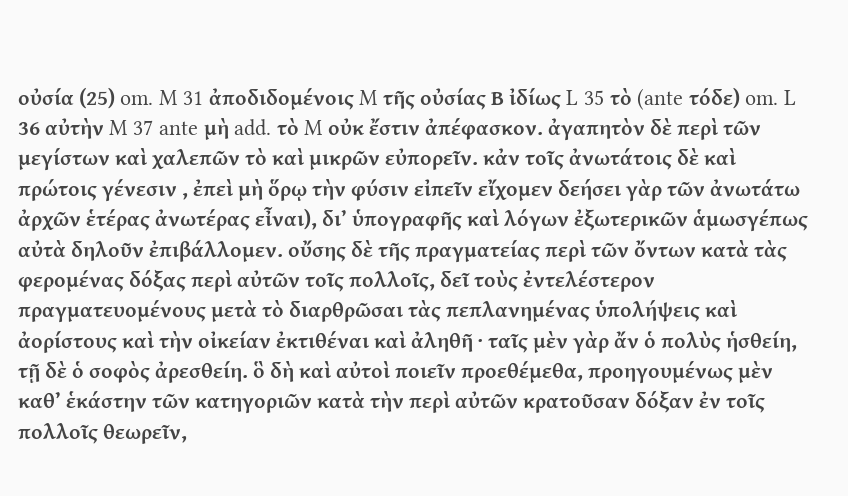οὐσία (25) om. M 31 ἀποδιδομένοις M τῆς οὐσίας Β ἰδίως L 35 τὸ (ante τόδε) om. L 36 αὐτὴν M 37 ante μὴ add. τὸ M οὐκ ἔστιν ἀπέφασκον. ἀγαπητὸν δὲ περὶ τῶν μεγίστων καὶ χαλεπῶν τὸ καὶ μικρῶν εὐπορεῖν. κἀν τοῖς ἀνωτάτοις δὲ καὶ πρώτοις γένεσιν , ἐπεὶ μὴ ὅρῳ τὴν φύσιν εἰπεῖν εἴχομεν δεήσει γὰρ τῶν ἀνωτάτω ἀρχῶν ἑτέρας ἀνωτέρας εἶναι), δι’ ὑπογραφῆς καὶ λόγων ἐξωτερικῶν ἁμωσγέπως αὐτὰ δηλοῦν ἐπιβάλλομεν. οὔσης δὲ τῆς πραγματείας περὶ τῶν ὄντων κατὰ τὰς φερομένας δόξας περὶ αὐτῶν τοῖς πολλοῖς, δεῖ τοὺς ἐντελέστερον πραγματευομένους μετὰ τὸ διαρθρῶσαι τὰς πεπλανημένας ὑπολήψεις καὶ ἀορίστους καὶ τὴν οἰκείαν ἐκτιθέναι καὶ ἀληθῆ · ταῖς μὲν γὰρ ἄν ὁ πολὺς ἡσθείη, τῇ δὲ ὁ σοφὸς ἀρεσθείη. ὃ δὴ καὶ αὐτοὶ ποιεῖν προεθέμεθα, προηγουμένως μὲν καθ’ ἑκάστην τῶν κατηγοριῶν κατὰ τὴν περὶ αὐτῶν κρατοῦσαν δόξαν ἐν τοῖς πολλοῖς θεωρεῖν,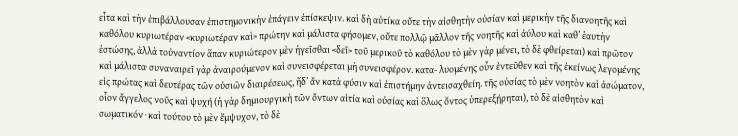εἶτα καὶ τὴν ἐπιβάλλουσαν ἐπιστημονικὴν ἐπάγειν ἐπίσκεψιν. καὶ δὴ αὐτίκα οὔτε τὴν αἰσθητὴν οὐσίαν καὶ μερικὴν τῆς διανοητῆς καὶ καθόλου κυριωτέραν <κυριωτέραν καὶ> πρώτην καὶ μάλιστα φήσομεν, οὔτε πολλῷ μᾶλλον τῆς νοητῆς καὶ ἀύλου καὶ καθ’ ἑαυτὴν ἑστώσης, ἀλλὰ τοὐναντίον ἅπαν κυριώτερον μὲν ἡγεῖσθαι <δεῖ> τοῦ μερικοῦ τὸ καθόλου τὸ μὲν γὰρ μένει, τὸ δὲ φθείρεται) καὶ πρῶτον καὶ μάλιστα· συναναιρεῖ γὰρ ἀναιρούμενον καὶ συνεισφέρεται μὴ συνεισφέρον. κατα- λυομένης οὖν ἐντεῦθεν καὶ τῆς ἐκείνως λεγομένης εἰς πρώτας καὶ δευτέρας τῶν οὐσιῶν διαιρέσεως, ἥδ’ ἄν κατὰ φύσιν καὶ ἐπιστήμην ἀντεισαχθείη. τῆς οὐσίας τὸ μὲν νοητὸν καὶ ἀσώματον, οἷον ἄγγελος νοῦς καὶ ψυχή (ἡ γὰρ δημιουργικὴ τῶν ὄντων αἰτία καὶ οὐσίας καὶ ὅλως ὄντος ὑπερεξῄρηται), τὸ δὲ αἰσθητὸν καὶ σωματικόν · καὶ τούτου τὸ μὲν ἔμψυχον, τὸ δὲ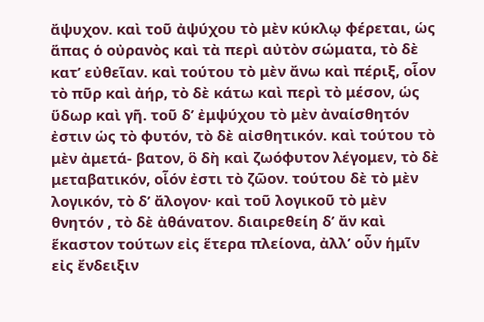ἄψυχον. καὶ τοῦ ἀψύχου τὸ μὲν κύκλῳ φέρεται, ὡς ἅπας ὁ οὐρανὸς καὶ τὰ περὶ αὐτὸν σώματα, τὸ δὲ κατ’ εὐθεῖαν. καὶ τούτου τὸ μὲν ἄνω καὶ πέριξ, οἷον τὸ πῦρ καὶ ἀήρ, τὸ δὲ κάτω καὶ περὶ τὸ μέσον, ὡς ὕδωρ καὶ γῆ. τοῦ δ’ ἐμψύχου τὸ μὲν ἀναίσθητόν ἐστιν ὡς τὸ φυτόν, τὸ δὲ αἰσθητικόν. καὶ τούτου τὸ μὲν ἀμετά- βατον, ὃ δὴ καὶ ζωόφυτον λέγομεν, τὸ δὲ μεταβατικόν, οἷόν ἐστι τὸ ζῶον. τούτου δὲ τὸ μὲν λογικόν, τὸ δ’ ἄλογον· καὶ τοῦ λογικοῦ τὸ μὲν θνητόν , τὸ δὲ ἀθάνατον. διαιρεθείη δ’ ἄν καὶ ἕκαστον τούτων εἰς ἕτερα πλείονα, ἀλλ’ οὖν ἡμῖν εἰς ἔνδειξιν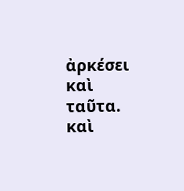ἀρκέσει καὶ ταῦτα. καὶ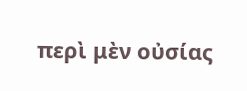περὶ μὲν οὐσίας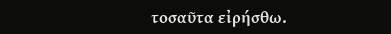τοσαῦτα εἰρήσθω.